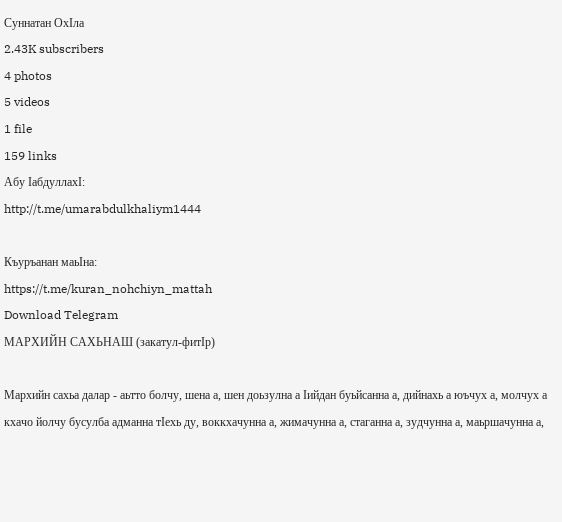Суннатан ОхIла
2.43K subscribers
4 photos
5 videos
1 file
159 links
Абу IабдуллахI:
http://t.me/umarabdulkhaliym1444

Къуръанан маьIна:
https://t.me/kuran_nohchiyn_mattah
Download Telegram
МАРХИЙН САХЬНАШ (закатул-фитIр)

Мархийн сахьа далар - аьтто болчу, шена а, шен доьзулна а Iийдан буьйсанна а, дийнахь а юъчух а, молчух а кхачо йолчу бусулба адманна тIехь ду, воккхачунна а, жимачунна а, стаганна а, зудчунна а, маьршачунна а,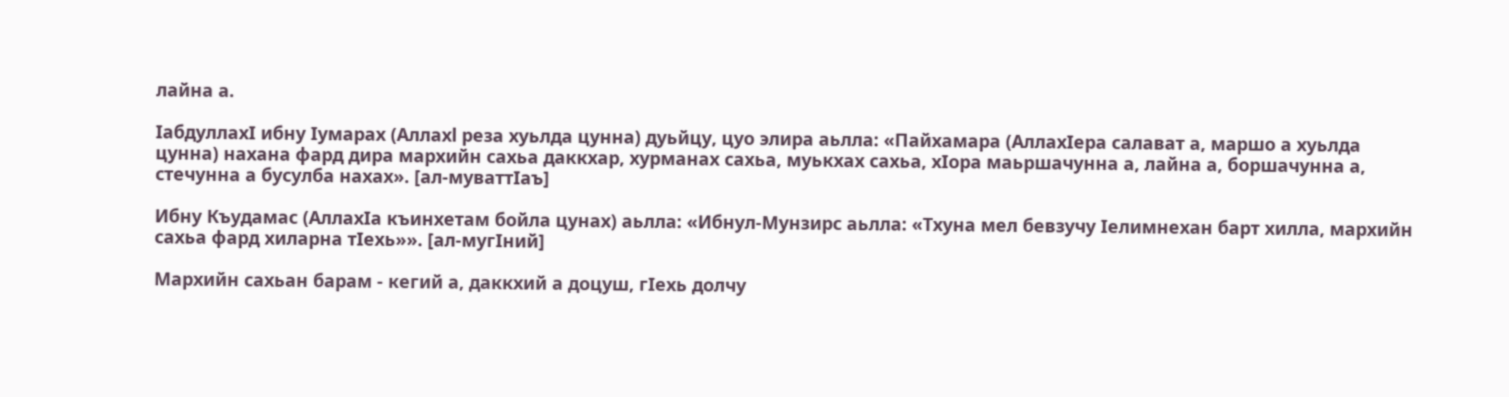лайна а.

IабдуллахI ибну Iумарах (Аллахl реза хуьлда цунна) дуьйцу, цуо элира аьлла: «Пайхамара (АллахIера салават а, маршо а хуьлда цунна) нахана фард дира мархийн сахьа даккхар, хурманах сахьа, муькхах сахьа, хIора маьршачунна а, лайна а, боршачунна а, стечунна а бусулба нахах». [ал-муваттIаъ]

Ибну Къудамас (АллахIа къинхетам бойла цунах) аьлла: «Ибнул-Мунзирс аьлла: «Тхуна мел бевзучу Iелимнехан барт хилла, мархийн сахьа фард хиларна тIехь»». [ал-мугIний]

Мархийн сахьан барам - кегий а, даккхий а доцуш, гIехь долчу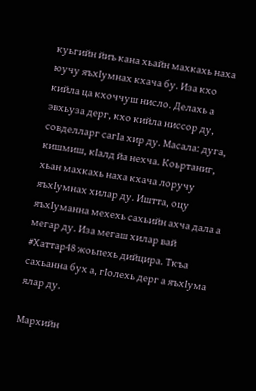куьгийн йиъ кана хьайн махкахь наха юучу яъхIумнах кхача бу. Иза кхо кийла ца кхоччуш нисло. Делахь а эвхьуза дерг, кхо кийла ниссор ду, совделларг сагIа хир ду. Масала: дуга, кишмиш, кIалд йа нехча. Коьртаниг, хьан махкахь наха кхача лоручу яъхIумнах хилар ду. Иштта, оцу яъхIуманна мехехь сахьийн ахча дала а мегар ду. Иза мегаш хилар вай #Хаттар48 жоьпехь дийцира. Ткъа сахьанна бух а, гIолехь дерг а яъхIума ялар ду.

Мархийн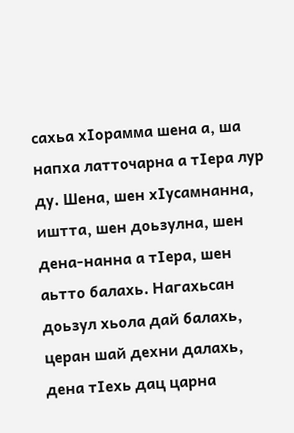сахьа хIорамма шена а, ша напха латточарна а тIера лур ду. Шена, шен хIусамнанна, иштта, шен доьзулна, шен дена-нанна а тIера, шен аьтто балахь. Нагахьсан доьзул хьола дай балахь, церан шай дехни далахь, дена тIехь дац царна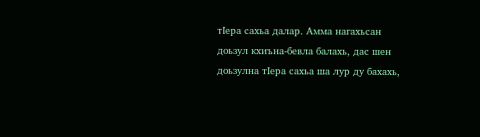тIера сахьа далар. Амма нагахьсан доьзул кхиъна-бевла балахь, дас шен доьзулна тIера сахьа ша лур ду бахахь,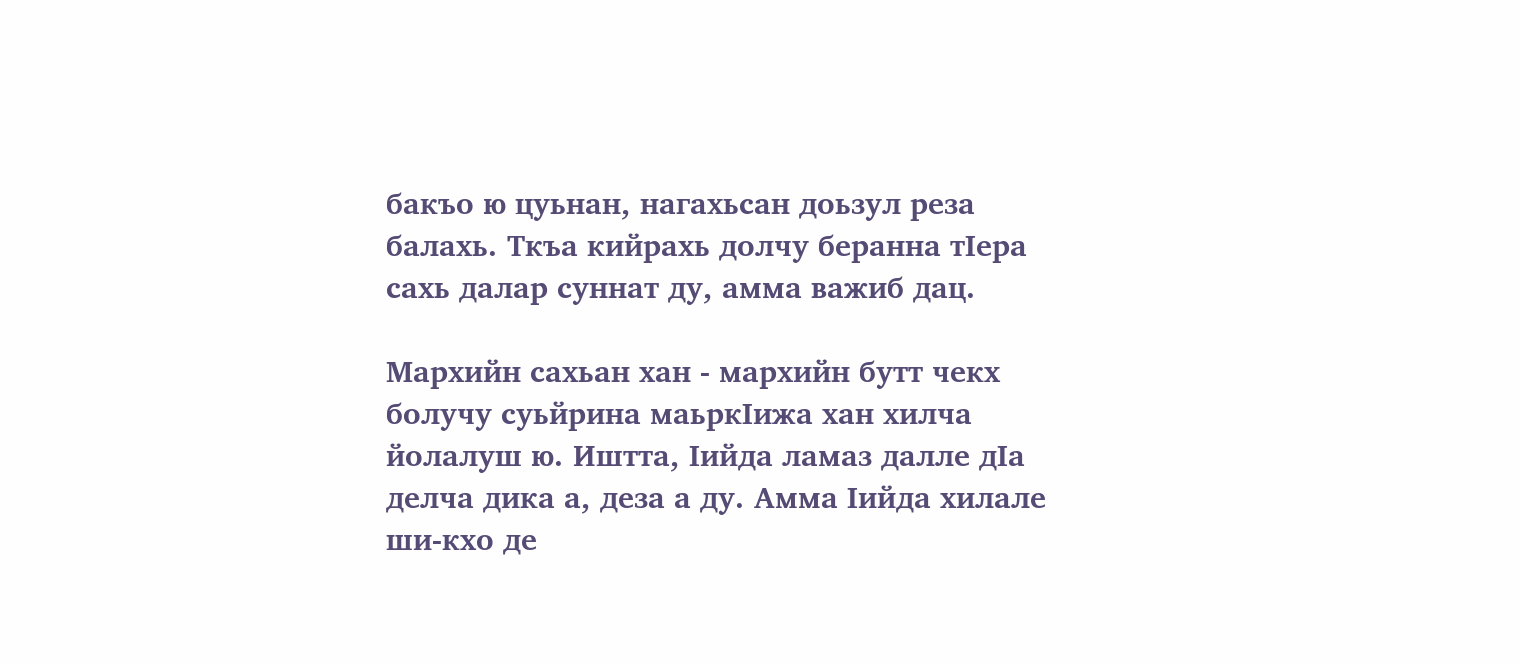бакъо ю цуьнан, нагахьсан доьзул реза балахь. Ткъа кийрахь долчу беранна тIера сахь далар суннат ду, амма важиб дац.

Мархийн сахьан хан - мархийн бутт чекх болучу суьйрина маьркIижа хан хилча йолалуш ю. Иштта, Iийда ламаз далле дIа делча дика а, деза а ду. Амма Iийда хилале ши-кхо де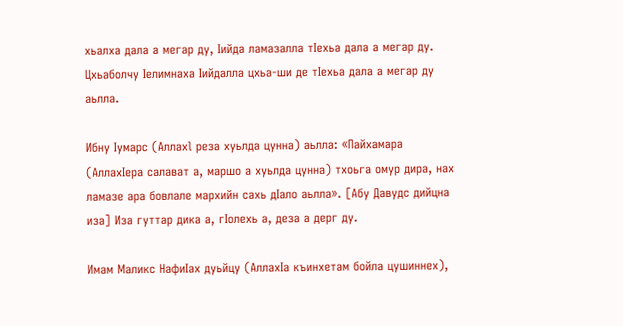хьалха дала а мегар ду, Iийда ламазалла тIехьа дала а мегар ду. Цхьаболчу Iелимнаха Iийдалла цхьа-ши де тIехьа дала а мегар ду аьлла.

Ибну Iумарс (Аллахl реза хуьлда цунна) аьлла: «Пайхамара (АллахIера салават а, маршо а хуьлда цунна) тхоьга омур дира, нах ламазе ара бовлале мархийн сахь дIало аьлла». [Абу Давудс дийцна иза] Иза гуттар дика а, гIолехь а, деза а дерг ду.

Имам Маликс НафиIах дуьйцу (АллахIа къинхетам бойла цушиннех),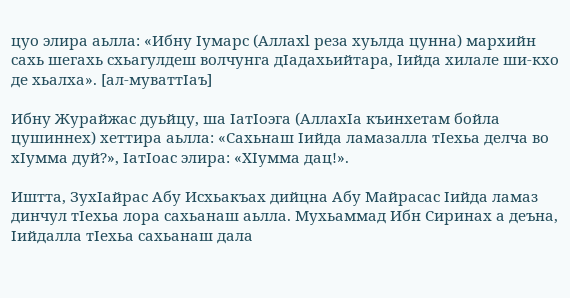цуо элира аьлла: «Ибну Iумарс (Аллахl реза хуьлда цунна) мархийн сахь шегахь схьагулдеш волчунга дIадахьийтара, Iийда хилале ши-кхо де хьалха». [ал-муваттIаъ]

Ибну Журайжас дуьйцу, ша IатIоэга (АллахIа къинхетам бойла цушиннех) хеттира аьлла: «Сахьнаш Iийда ламазалла тIехьа делча во хIумма дуй?», IатIоас элира: «ХIумма дац!».

Иштта, ЗухIайрас Абу Исхьакъах дийцна Абу Майрасас Iийда ламаз динчул тIехьа лора сахьанаш аьлла. Мухьаммад Ибн Сиринах а деъна, Iийдалла тIехьа сахьанаш дала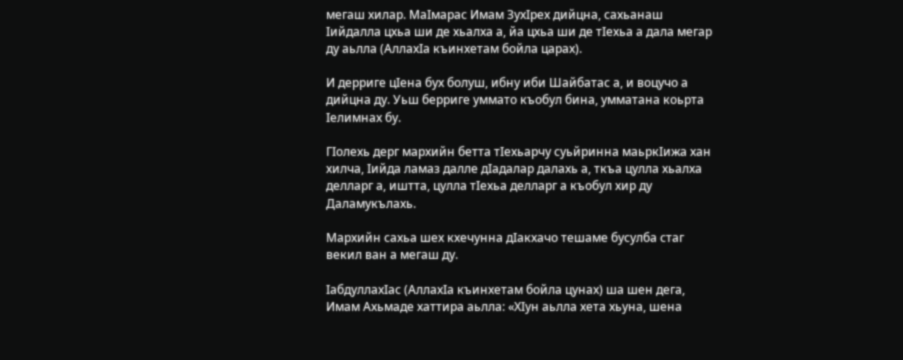мегаш хилар. МаIмарас Имам ЗухIрех дийцна, сахьанаш Iийдалла цхьа ши де хьалха а, йа цхьа ши де тIехьа а дала мегар ду аьлла (АллахIа къинхетам бойла царах).

И дерриге цIена бух болуш, ибну иби Шайбатас а, и воцучо а дийцна ду. Уьш берриге уммато къобул бина, умматана коьрта Iелимнах бу.

ГIолехь дерг мархийн бетта тIехьарчу суьйринна маьркIижа хан хилча, Iийда ламаз далле дIадалар далахь а, ткъа цулла хьалха делларг а, иштта, цулла тIехьа делларг а къобул хир ду Даламукълахь.

Мархийн сахьа шех кхечунна дIакхачо тешаме бусулба стаг векил ван а мегаш ду.

IабдуллахIас (АллахIа къинхетам бойла цунах) ша шен дега, Имам Ахьмаде хаттира аьлла: «ХIун аьлла хета хьуна, шена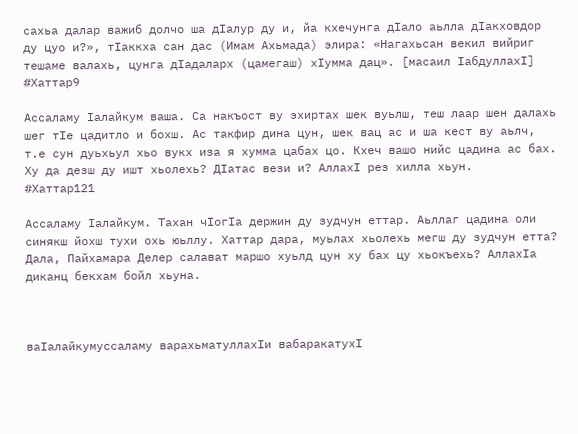сахьа далар важиб долчо ша дIалур ду и, йа кхечунга дIало аьлла дIакховдор ду цуо и?», тIаккха сан дас (Имам Ахьмада) элира: «Нагахьсан векил вийриг тешаме валахь, цунга дIадаларх (цамегаш) хIумма дац». [масаил IабдуллахI]
#Хаттар9

Ассаламу Iалайкум ваша. Са накъост ву эхиртах шек вуьлш, теш лаар шен далахь шег тIе цадитло и бохш. Ас такфир дина цун, шек вац ас и ша кест ву аьлч, т.е сун дуьхьул хьо вукх иза я хумма цабах цо. Кхеч вашо нийс цадина ас бах. Ху да дезш ду ишт хьолехь? ДIатас вези и? АллахI рез хилла хьун.
#Хаттар121

Ассаламу Iалайкум. Тахан чIогIа держин ду зудчун еттар. Аьллаг цадина оли синякш йохш тухи охь юьллу. Хаттар дара, муьлах хьолехь мегш ду зудчун етта? Дала, Пайхамара Делер салават маршо хуьлд цун ху бах цу хьокъехь? АллахIа диканц бекхам бойл хьуна.



ваIалайкумуссаламу варахьматуллахIи вабаракатухI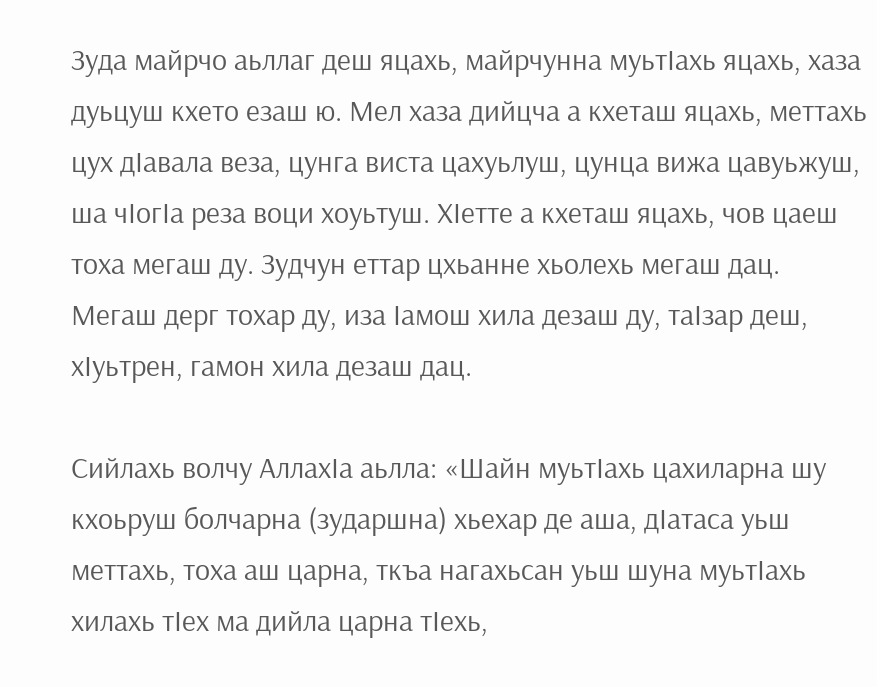Зуда майрчо аьллаг деш яцахь, майрчунна муьтIахь яцахь, хаза дуьцуш кхето езаш ю. Мел хаза дийцча а кхеташ яцахь, меттахь цух дIавала веза, цунга виста цахуьлуш, цунца вижа цавуьжуш, ша чIогIа реза воци хоуьтуш. ХIетте а кхеташ яцахь, чов цаеш тоха мегаш ду. Зудчун еттар цхьанне хьолехь мегаш дац. Мегаш дерг тохар ду, иза Iамош хила дезаш ду, таIзар деш, хIуьтрен, гамон хила дезаш дац.

Сийлахь волчу АллахIа аьлла: «Шайн муьтIахь цахиларна шу кхоьруш болчарна (зударшна) хьехар де аша, дIатаса уьш меттахь, тоха аш царна, ткъа нагахьсан уьш шуна муьтIахь хилахь тIех ма дийла царна тIехь,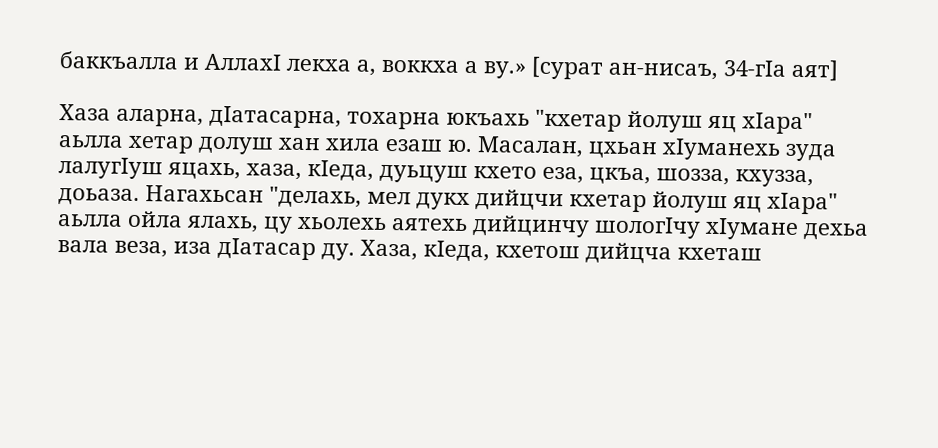баккъалла и АллахI лекха а, воккха а ву.» [сурат ан-нисаъ, 34-гIа аят]

Хаза аларна, дIатасарна, тохарна юкъахь "кхетар йолуш яц хIара" аьлла хетар долуш хан хила езаш ю. Масалан, цхьан хIуманехь зуда лалугIуш яцахь, хаза, кIеда, дуьцуш кхето еза, цкъа, шозза, кхузза, доьаза. Нагахьсан "делахь, мел дукх дийцчи кхетар йолуш яц хIара" аьлла ойла ялахь, цу хьолехь аятехь дийцинчу шологIчу хIумане дехьа вала веза, иза дIатасар ду. Хаза, кIеда, кхетош дийцча кхеташ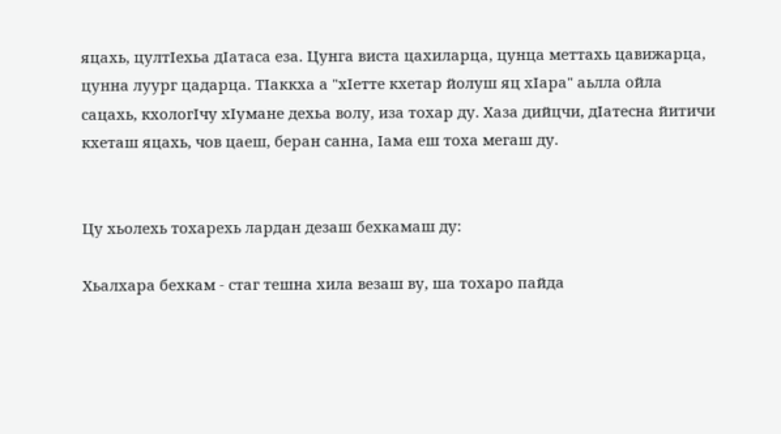яцахь, цултIехьа дIатаса еза. Цунга виста цахиларца, цунца меттахь цавижарца, цунна луург цадарца. ТIаккха а "хIетте кхетар йолуш яц хIара" аьлла ойла сацахь, кхологIчу хIумане дехьа волу, иза тохар ду. Хаза дийцчи, дIатесна йитичи кхеташ яцахь, чов цаеш, беран санна, Iама еш тоха мегаш ду.


Цу хьолехь тохарехь лардан дезаш бехкамаш ду:

Хьалхара бехкам - стаг тешна хила везаш ву, ша тохаро пайда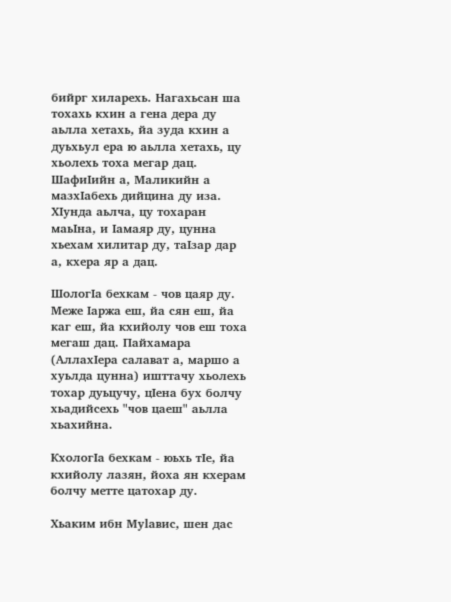бийрг хиларехь. Нагахьсан ша тохахь кхин а гена дера ду аьлла хетахь, йа зуда кхин а дуьхьул ера ю аьлла хетахь, цу хьолехь тоха мегар дац. ШафиIийн а, Маликийн а мазхIабехь дийцина ду иза. ХIунда аьлча, цу тохаран маьIна, и Iамаяр ду, цунна хьехам хилитар ду, таIзар дар а, кхера яр а дац.

ШологIа бехкам - чов цаяр ду. Меже Iаржа еш, йа сян еш, йа каг еш, йа кхийолу чов еш тоха мегаш дац. Пайхамара (АллахIера салават а, маршо а хуьлда цунна) ишттачу хьолехь тохар дуьцучу, цIена бух болчу хьадийсехь "чов цаеш" аьлла хьахийна.

КхологIа бехкам - юьхь тIе, йа кхийолу лазян, йоха ян кхерам болчу метте цатохар ду.

Хьаким ибн Муlавис, шен дас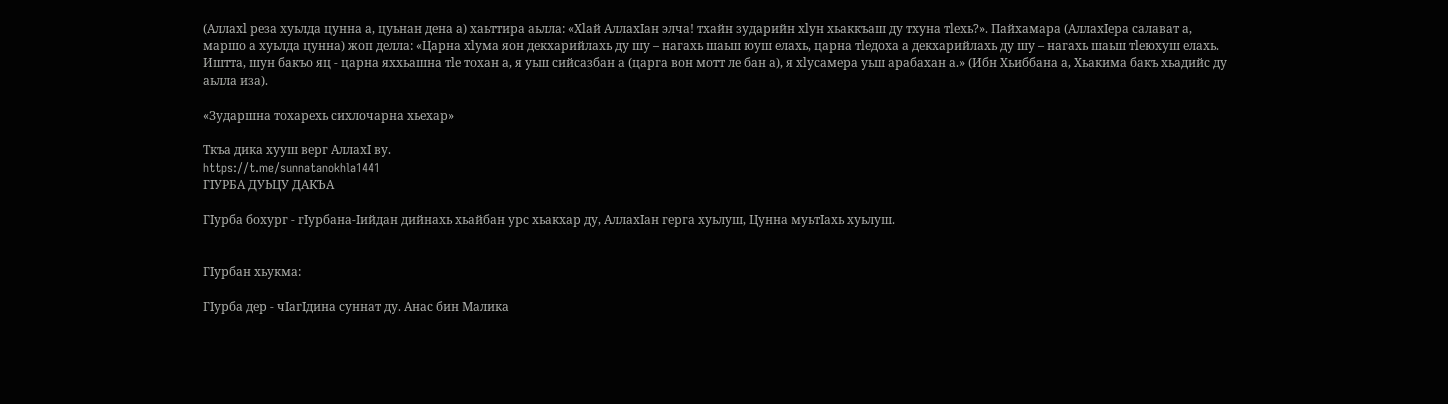(Аллахl реза хуьлда цунна а, цуьнан дена а) хаьттира аьлла: «Хlай АллахIан элча! тхайн зударийн хlун хьаккъаш ду тхуна тlехь?». Пайхамара (АллахIера салават а, маршо а хуьлда цунна) жоп делла: «Царна хlума яон декхарийлахь ду шу – нагахь шаьш юуш елахь, царна тlедоха а декхарийлахь ду шу – нагахь шаьш тlеюхуш елахь. Иштта, шун бакъо яц - царна яххьашна тlе тохан а, я уьш сийсазбан а (царга вон мотт ле бан а), я хlусамера уьш арабахан а.» (Ибн Хьиббана а, Хьакима бакъ хьадийс ду аьлла иза).

«Зударшна тохарехь сихлочарна хьехар»

Ткъа дика хууш верг АллахI ву.
https://t.me/sunnatanokhla1441
ГIУРБА ДУЬЦУ ДАКЪА

ГIурба бохург - гIурбана-Iийдан дийнахь хьайбан урс хьакхар ду, АллахIан герга хуьлуш, Цунна муьтIахь хуьлуш.


ГIурбан хьукма:

ГIурба дер - чIагIдина суннат ду. Анас бин Малика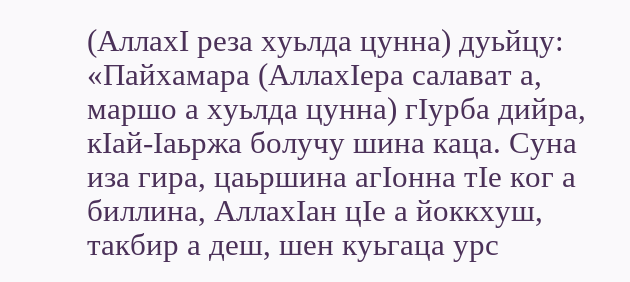(АллахI реза хуьлда цунна) дуьйцу: «Пайхамара (АллахIера салават а, маршо а хуьлда цунна) гIурба дийра, кIай-Iаьржа болучу шина каца. Суна иза гира, цаьршина агIонна тIе ког а биллина, АллахIан цIе а йоккхуш, такбир а деш, шен куьгаца урс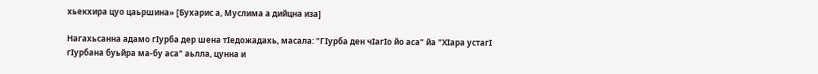хьекхира цуо цаьршина» [Бухарис а, Муслима а дийцна иза]

Нагахьсанна адамо гIурба дер шена тIедожадахь, масала: "ГIурба ден чIагIо йо аса" йа "ХIара устагI гIурбана буьйра ма-бу аса" аьлла, цунна и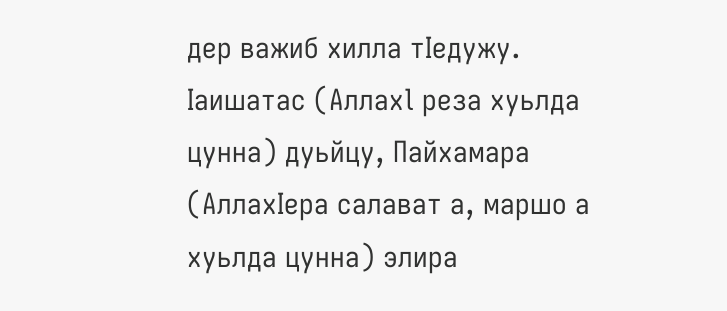дер важиб хилла тIедужу. Iаишатас (Аллахl реза хуьлда цунна) дуьйцу, Пайхамара (АллахIера салават а, маршо а хуьлда цунна) элира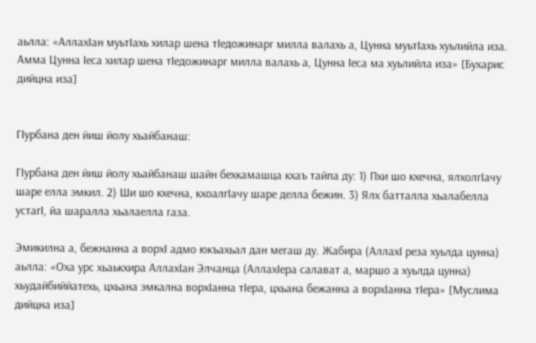аьлла: «АллахIан муьтIахь хилар шена тIедожинарг милла валахь а, Цунна муьтIахь хуьлийла иза. Амма Цунна Iеса хилар шена тIедожинарг милла валахь а, Цунна Iеса ма хуьлийла иза» [Бухарис дийцна иза]


ГIурбана ден йиш йолу хьайбанаш:

ГIурбана ден йиш йолу хьайбанаш шайн бехкамашца кхаъ тайпа ду: 1) Пхи шо кхечна, ялхолгIачу шаре елла эмкил. 2) Ши шо кхечна, кхоалгIачу шаре делла бежин. 3) Ялх батталла хьалабелла устагI, йа шаралла хьалаелла газа.

Эмикилна а, бежнанна а ворхI адмо юкъахьал дан мегаш ду. Жабира (АллахI реза хуьлда цунна) аьлла: «Оха урс хьаькхира АллахIан Элчанца (АллахIера салават а, маршо а хуьлда цунна) хьудайбиййатехь, цхьана эмкална ворхIанна тIера, цхьана бежанна а ворхIанна тIера» [Муслима дийцна иза]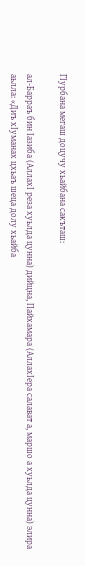ГIурбана мегаш доцучу хьайбана сакъташ:

ал-Барраъ бин Iазиба (АллахI реза хуьлда цунна) дийцна, Пайхамара (АллахIера салават а, маршо а хуьлда цунна) элира аьлла: «Диъ хIуманах цхьаъ шеца долу хьайба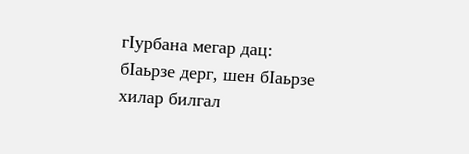гIурбана мегар дац: бIаьрзе дерг, шен бIаьрзе хилар билгал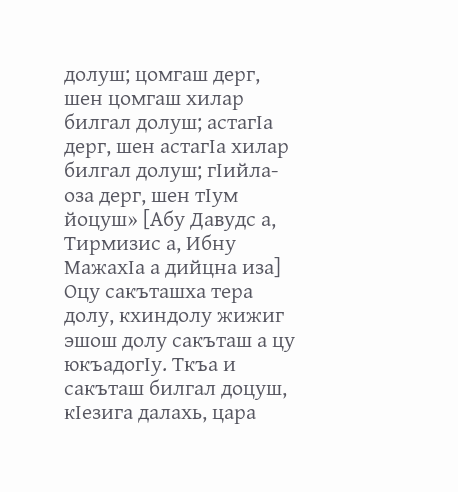долуш; цомгаш дерг, шен цомгаш хилар билгал долуш; астагIа дерг, шен астагIа хилар билгал долуш; гIийла-оза дерг, шен тIум йоцуш» [Абу Давудс а, Тирмизис а, Ибну МажахIа а дийцна иза] Оцу сакъташха тера долу, кхиндолу жижиг эшош долу сакъташ а цу юкъадогIу. Ткъа и сакъташ билгал доцуш, кIезига далахь, цара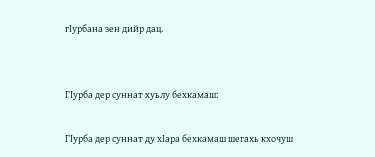гIурбана зен дийр дац.


ГIурба дер суннат хуьлу бехкамаш:

ГIурба дер суннат ду хIара бехкамаш шегахь кхочуш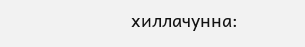хиллачунна: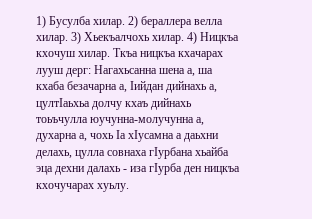1) Бусулба хилар. 2) бераллера велла хилар. 3) Хьекъалчохь хилар. 4) Ницкъа кхочуш хилар. Ткъа ницкъа кхачарах лууш дерг: Нагахьсанна шена а, ша кхаба безачарна а, Iийдан дийнахь а, цултIаьхьа долчу кхаъ дийнахь тоьъчулла юучунна-молучунна а, духарна а, чохь Iа хIусамна а даьхни делахь, цулла совнаха гIурбана хьайба эца дехни далахь - иза гIурба ден ницкъа кхочучарах хуьлу.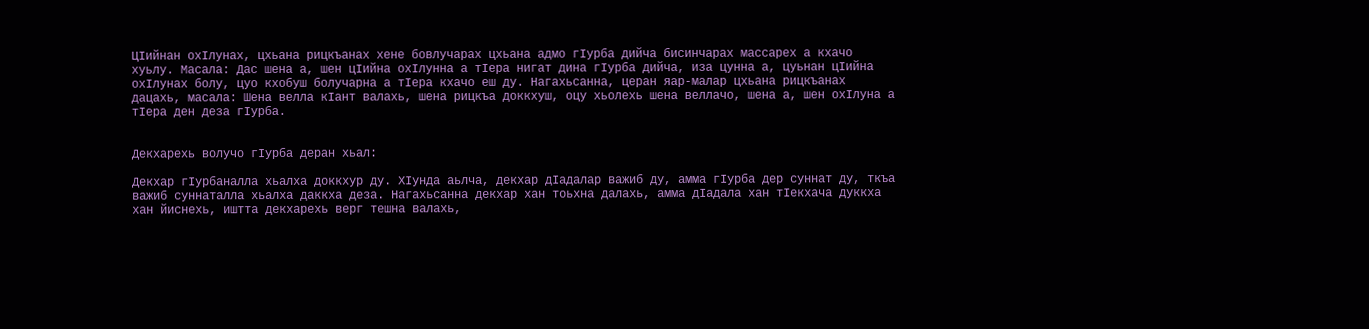ЦIийнан охIлунах, цхьана рицкъанах хене бовлучарах цхьана адмо гIурба дийча бисинчарах массарех а кхачо хуьлу. Масала: Дас шена а, шен цIийна охIлунна а тIера нигат дина гIурба дийча, иза цунна а, цуьнан цIийна охIлунах болу, цуо кхобуш болучарна а тIера кхачо еш ду. Нагахьсанна, церан яар-малар цхьана рицкъанах дацахь, масала: Шена велла кIант валахь, шена рицкъа доккхуш, оцу хьолехь шена веллачо, шена а, шен охIлуна а тIера ден деза гIурба.


Декхарехь волучо гIурба деран хьал:

Декхар гIурбаналла хьалха доккхур ду. ХIунда аьлча, декхар дIадалар важиб ду, амма гIурба дер суннат ду, ткъа важиб суннаталла хьалха даккха деза. Нагахьсанна декхар хан тоьхна далахь, амма дIадала хан тIекхача дуккха хан йиснехь, иштта декхарехь верг тешна валахь,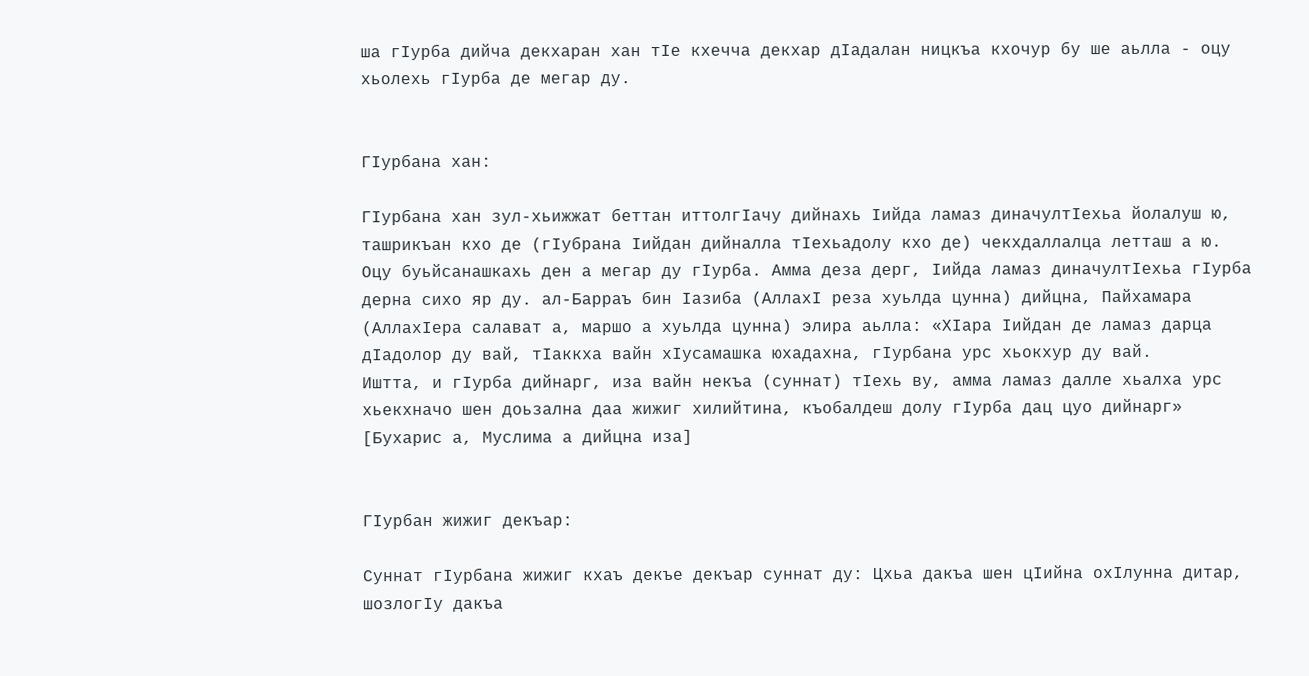ша гIурба дийча декхаран хан тIе кхечча декхар дIадалан ницкъа кхочур бу ше аьлла - оцу хьолехь гIурба де мегар ду.


ГIурбана хан:

ГIурбана хан зул-хьижжат беттан иттолгIачу дийнахь Iийда ламаз диначултIехьа йолалуш ю, ташрикъан кхо де (гIубрана Iийдан дийналла тIехьадолу кхо де) чекхдаллалца летташ а ю. Оцу буьйсанашкахь ден а мегар ду гIурба. Амма деза дерг, Iийда ламаз диначултIехьа гIурба дерна сихо яр ду. ал-Барраъ бин Iазиба (АллахI реза хуьлда цунна) дийцна, Пайхамара (АллахIера салават а, маршо а хуьлда цунна) элира аьлла: «ХIара Iийдан де ламаз дарца дIадолор ду вай, тIаккха вайн хIусамашка юхадахна, гIурбана урс хьокхур ду вай.
Иштта, и гIурба дийнарг, иза вайн некъа (суннат) тIехь ву, амма ламаз далле хьалха урс хьекхначо шен доьзална даа жижиг хилийтина, къобалдеш долу гIурба дац цуо дийнарг» [Бухарис а, Муслима а дийцна иза]


ГIурбан жижиг декъар:

Суннат гIурбана жижиг кхаъ декъе декъар суннат ду: Цхьа дакъа шен цIийна охIлунна дитар, шозлогIу дакъа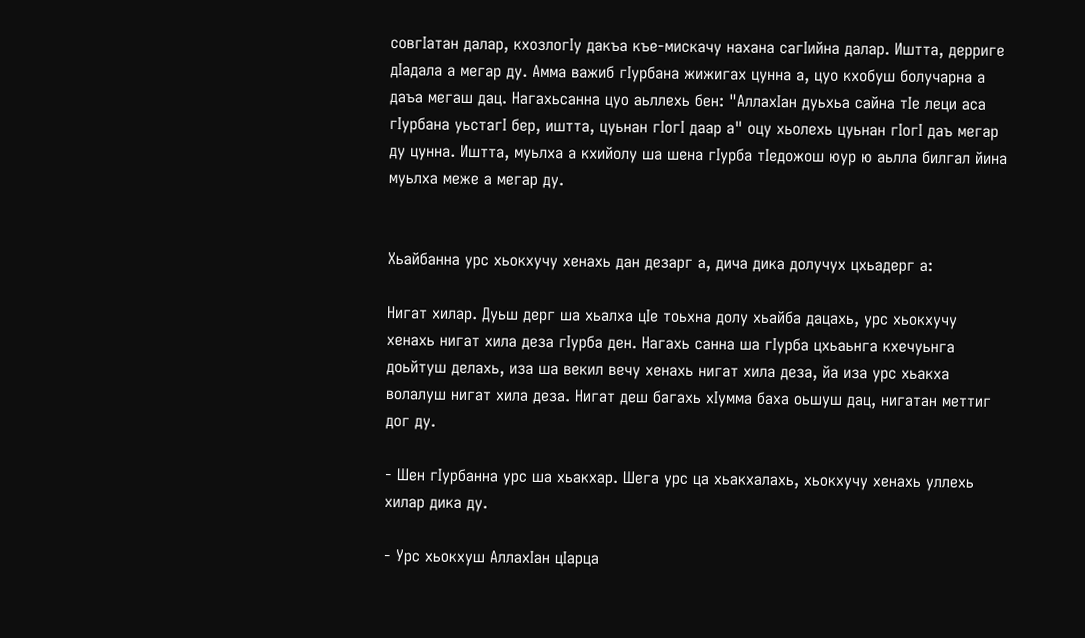совгIатан далар, кхозлогIу дакъа къе-мискачу нахана сагIийна далар. Иштта, дерриге дIадала а мегар ду. Амма важиб гIурбана жижигах цунна а, цуо кхобуш болучарна а даъа мегаш дац. Нагахьсанна цуо аьллехь бен: "АллахIан дуьхьа сайна тIе леци аса гIурбана уьстагI бер, иштта, цуьнан гIогI даар а" оцу хьолехь цуьнан гIогI даъ мегар ду цунна. Иштта, муьлха а кхийолу ша шена гIурба тIедожош юур ю аьлла билгал йина муьлха меже а мегар ду.


Хьайбанна урс хьокхучу хенахь дан дезарг а, дича дика долучух цхьадерг а:

Нигат хилар. Дуьш дерг ша хьалха цIе тоьхна долу хьайба дацахь, урс хьокхучу хенахь нигат хила деза гIурба ден. Нагахь санна ша гIурба цхьаьнга кхечуьнга доьйтуш делахь, иза ша векил вечу хенахь нигат хила деза, йа иза урс хьакха волалуш нигат хила деза. Нигат деш багахь хIумма баха оьшуш дац, нигатан меттиг дог ду.

- Шен гIурбанна урс ша хьакхар. Шега урс ца хьакхалахь, хьокхучу хенахь уллехь хилар дика ду.

- Урс хьокхуш АллахIан цIарца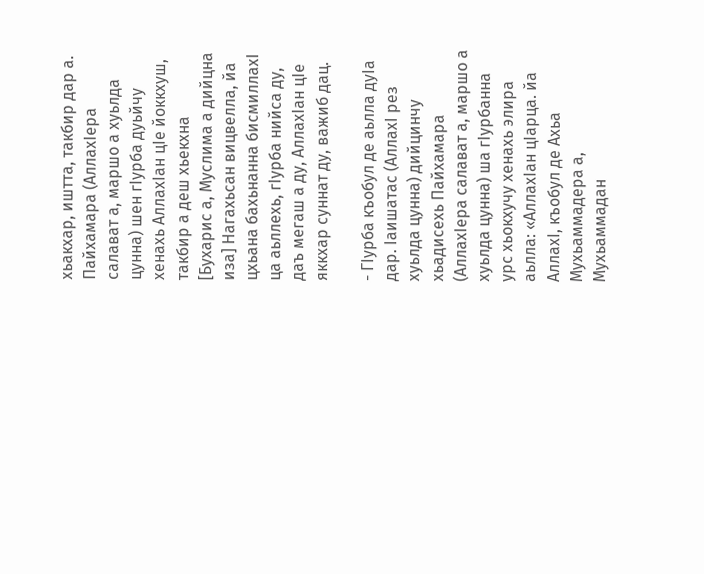хьакхар, иштта, такбир дар а. Пайхамара (АллахIера салават а, маршо а хуьлда цунна) шен гIурба дуьйчу хенахь АллахIан цIе йоккхуш, такбир а деш хьекхна [Бухарис а, Муслима а дийцна иза] Нагахьсан вицвелла, йа цхьана бахьнанна бисмиллахI ца аьллехь, гIурба нийса ду, даъ мегаш а ду, АллахIан цIе яккхар суннат ду, важиб дац.

- ГIурба къобул де аьлла дуIа дар. Iаишатас (АллахI рез хуьлда цунна) дийцинчу хьадисехь Пайхамара (АллахIера салават а, маршо а хуьлда цунна) ша гIурбанна урс хьокхучу хенахь элира аьлла: «АллахIан цIарца. йа АллахI, къобул де Ахьа Мухьаммадера а, Мухьаммадан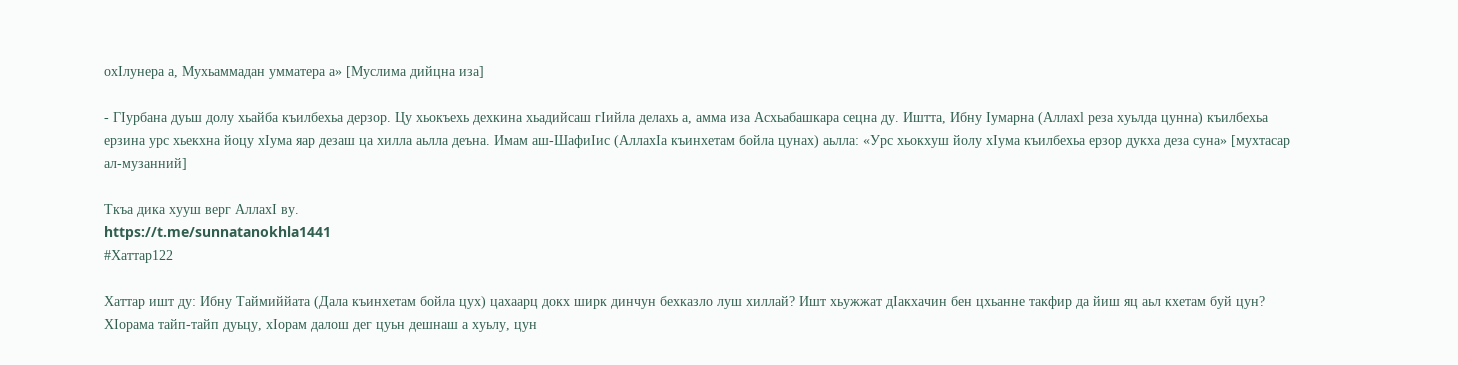охIлунера а, Мухьаммадан умматера а» [Муслима дийцна иза]

- ГIурбана дуьш долу хьайба къилбехьа дерзор. Цу хьокъехь дехкина хьадийсаш гIийла делахь а, амма иза Асхьабашкара сецна ду. Иштта, Ибну Iумарна (Аллахl реза хуьлда цунна) къилбехьа ерзина урс хьекхна йоцу хIума яар дезаш ца хилла аьлла деъна. Имам аш-ШафиIис (АллахIа къинхетам бойла цунах) аьлла: «Урс хьокхуш йолу хIума къилбехьа ерзор дукха деза суна» [мухтасар ал-музанний]

Ткъа дика хууш верг АллахI ву.
https://t.me/sunnatanokhla1441
#Хаттар122

Хаттар ишт ду: Ибну Таймиййата (Дала къинхетам бойла цух) цахаарц докх ширк динчун бехказло луш хиллай? Ишт хьужжат дIакхачин бен цхьанне такфир да йиш яц аьл кхетам буй цун? ХIорама тайп-тайп дуьцу, хIорам далош дег цуьн дешнаш а хуьлу, цун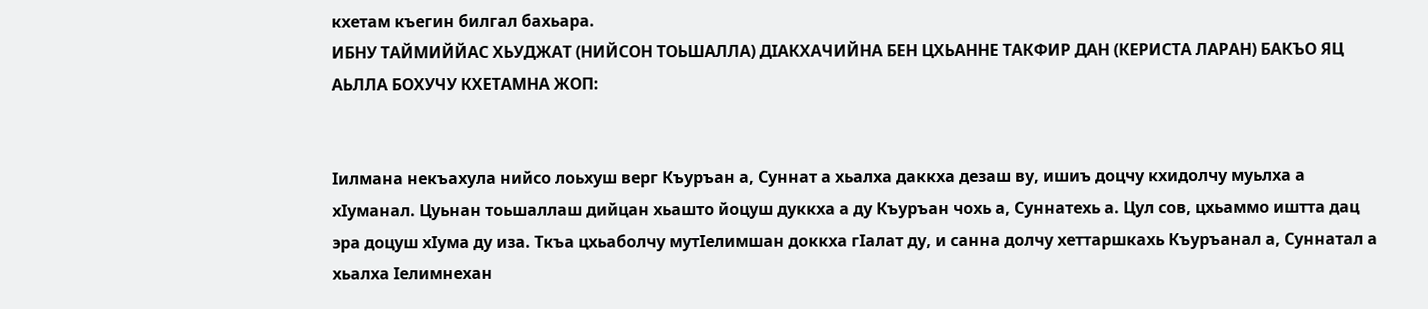кхетам къегин билгал бахьара.
ИБНУ ТАЙМИЙЙАС ХЬУДЖАТ (НИЙСОН ТОЬШАЛЛА) ДIАКХАЧИЙНА БЕН ЦХЬАННЕ ТАКФИР ДАН (КЕРИСТА ЛАРАН) БАКЪО ЯЦ АЬЛЛА БОХУЧУ КХЕТАМНА ЖОП:


Iилмана некъахула нийсо лоьхуш верг Къуръан а, Суннат а хьалха даккха дезаш ву, ишиъ доцчу кхидолчу муьлха а хIуманал. Цуьнан тоьшаллаш дийцан хьашто йоцуш дуккха а ду Къуръан чохь а, Суннатехь а. Цул сов, цхьаммо иштта дац эра доцуш хIума ду иза. Ткъа цхьаболчу мутIелимшан доккха гIалат ду, и санна долчу хеттаршкахь Къуръанал а, Суннатал а хьалха Iелимнехан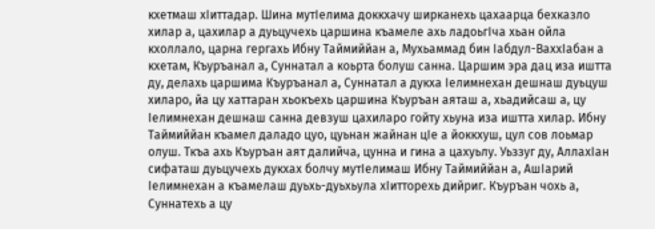кхетмаш хIиттадар. Шина мутIелима доккхачу ширканехь цахаарца бехказло хилар а, цахилар а дуьцучехь царшина къамеле ахь ладоьгIча хьан ойла кхоллало, царна гергахь Ибну Таймиййан а, Мухьаммад бин Iабдул-ВаххIабан а кхетам, Къуръанал а, Суннатал а коьрта болуш санна. Царшим эра дац иза иштта ду, делахь царшима Къуръанал а, Суннатал а дукха Iелимнехан дешнаш дуьцуш хиларо, йа цу хаттаран хьокъехь царшина Къуръан аяташ а, хьадийсаш а, цу Iелимнехан дешнаш санна девзуш цахиларо гойту хьуна иза иштта хилар. Ибну Таймиййан къамел даладо цуо, цуьнан жайнан цIе а йоккхуш, цул сов лоьмар олуш. Ткъа ахь Къуръан аят далийча, цунна и гина а цахуьлу. Уьззуг ду, АллахIан сифаташ дуьцучехь дукхах болчу мутIелимаш Ибну Таймиййан а, АшIарий Iелимнехан а къамелаш дуьхь-дуьхьула хIитторехь дийриг. Къуръан чохь а, Суннатехь а цу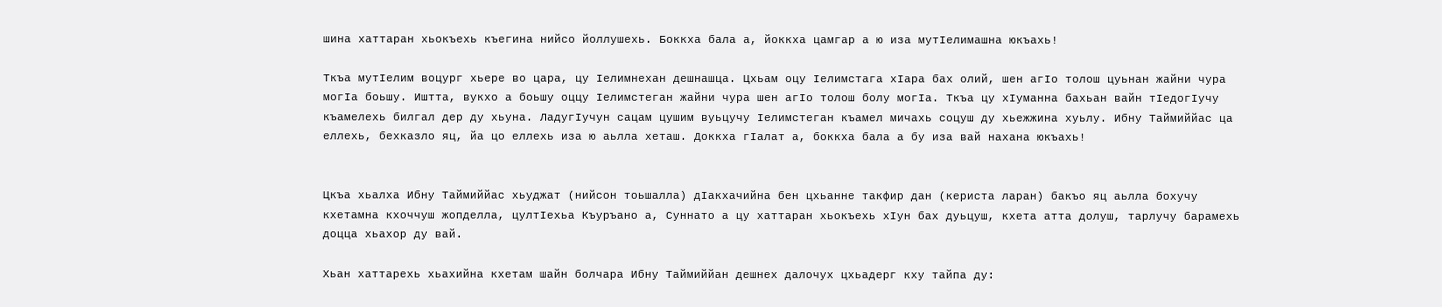шина хаттаран хьокъехь къегина нийсо йоллушехь. Боккха бала а, йоккха цамгар а ю иза мутIелимашна юкъахь!

Ткъа мутIелим воцург хьере во цара, цу Iелимнехан дешнашца. Цхьам оцу Iелимстага хIара бах олий, шен агIо толош цуьнан жайни чура могIа боьшу. Иштта, вукхо а боьшу оццу Iелимстеган жайни чура шен агIо толош болу могIа. Ткъа цу хIуманна бахьан вайн тIедогIучу къамелехь билгал дер ду хьуна. ЛадугIучун сацам цушим вуьцучу Iелимстеган къамел мичахь соцуш ду хьежжина хуьлу. Ибну Таймиййас ца еллехь, бехказло яц, йа цо еллехь иза ю аьлла хеташ. Доккха гIалат а, боккха бала а бу иза вай нахана юкъахь!


Цкъа хьалха Ибну Таймиййас хьуджат (нийсон тоьшалла) дIакхачийна бен цхьанне такфир дан (кериста ларан) бакъо яц аьлла бохучу кхетамна кхоччуш жопделла, цултIехьа Къуръано а, Суннато а цу хаттаран хьокъехь хIун бах дуьцуш, кхета атта долуш, тарлучу барамехь доцца хьахор ду вай.

Хьан хаттарехь хьахийна кхетам шайн болчара Ибну Таймиййан дешнех далочух цхьадерг кху тайпа ду: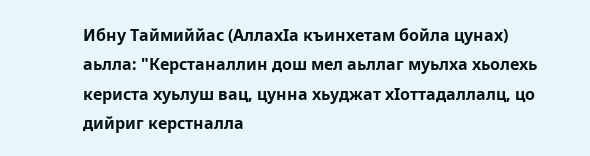Ибну Таймиййас (АллахIа къинхетам бойла цунах) аьлла: "Керстаналлин дош мел аьллаг муьлха хьолехь кериста хуьлуш вац, цунна хьуджат хIоттадаллалц, цо дийриг керстналла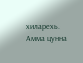хиларехь. Амма цунна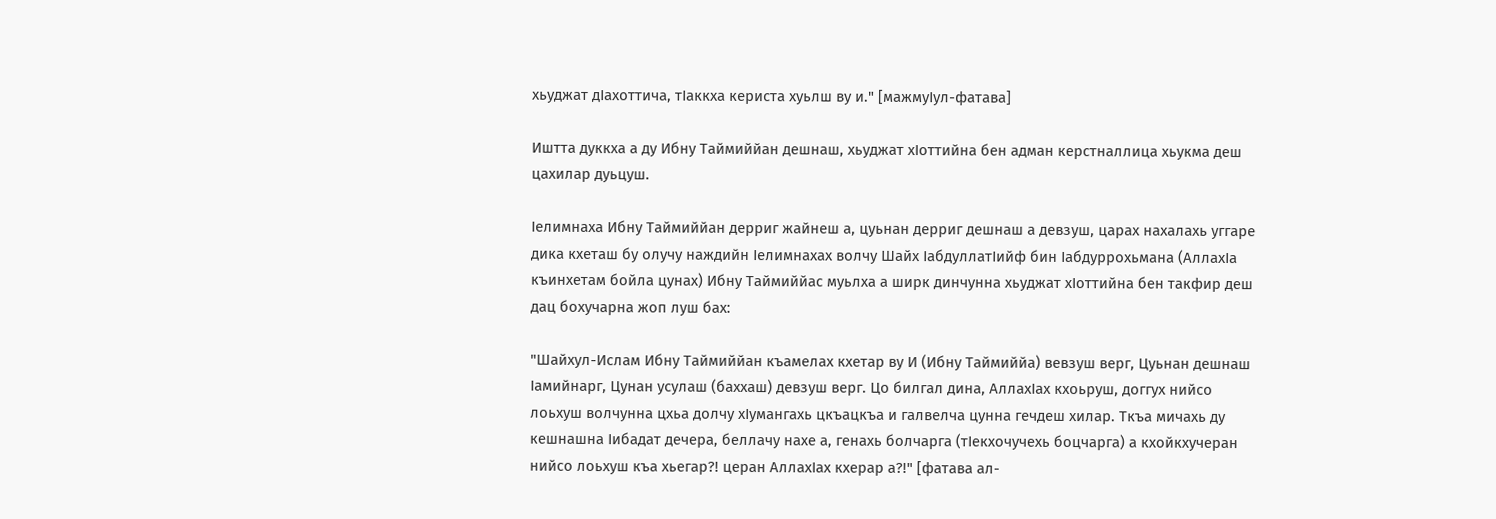хьуджат дIахоттича, тIаккха кериста хуьлш ву и." [мажмуIул-фатава]

Иштта дуккха а ду Ибну Таймиййан дешнаш, хьуджат хIоттийна бен адман керстналлица хьукма деш цахилар дуьцуш.

Iелимнаха Ибну Таймиййан дерриг жайнеш а, цуьнан дерриг дешнаш а девзуш, царах нахалахь уггаре дика кхеташ бу олучу наждийн Iелимнахах волчу Шайх IабдуллатIийф бин Iабдуррохьмана (АллахIа къинхетам бойла цунах) Ибну Таймиййас муьлха а ширк динчунна хьуджат хIоттийна бен такфир деш дац бохучарна жоп луш бах:

"Шайхул-Ислам Ибну Таймиййан къамелах кхетар ву И (Ибну Таймиййа) вевзуш верг, Цуьнан дешнаш Iамийнарг, Цунан усулаш (баххаш) девзуш верг. Цо билгал дина, АллахIах кхоьруш, доггух нийсо лоьхуш волчунна цхьа долчу хIумангахь цкъацкъа и галвелча цунна гечдеш хилар. Ткъа мичахь ду кешнашна Iибадат дечера, беллачу нахе а, генахь болчарга (тIекхочучехь боцчарга) а кхойкхучеран нийсо лоьхуш къа хьегар?! церан АллахIах кхерар а?!" [фатава ал-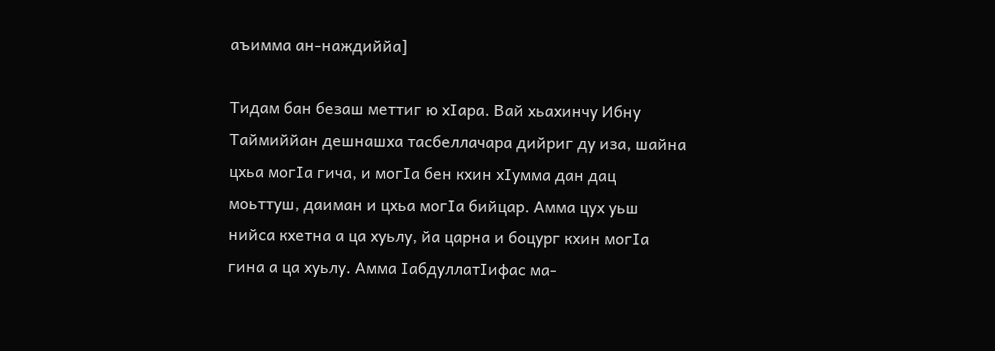аъимма ан-наждиййа]

Тидам бан безаш меттиг ю хIара. Вай хьахинчу Ибну Таймиййан дешнашха тасбеллачара дийриг ду иза, шайна цхьа могIа гича, и могIа бен кхин хIумма дан дац моьттуш, даиман и цхьа могIа бийцар. Амма цух уьш нийса кхетна а ца хуьлу, йа царна и боцург кхин могIа гина а ца хуьлу. Амма IабдуллатIифас ма-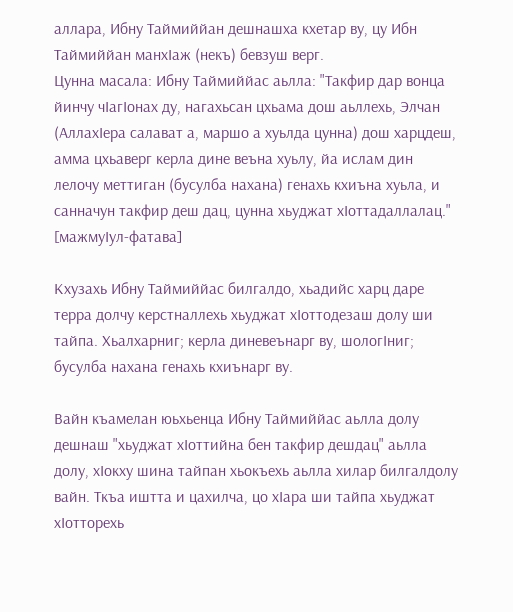аллара, Ибну Таймиййан дешнашха кхетар ву, цу Ибн Таймиййан манхIаж (некъ) бевзуш верг.
Цунна масала: Ибну Таймиййас аьлла: "Такфир дар вонца йинчу чIагIонах ду, нагахьсан цхьама дош аьллехь, Элчан (АллахIера салават а, маршо а хуьлда цунна) дош харцдеш, амма цхьаверг керла дине веъна хуьлу, йа ислам дин лелочу меттиган (бусулба нахана) генахь кхиъна хуьла, и санначун такфир деш дац, цунна хьуджат хIоттадаллалац." [мажмуIул-фатава]

Кхузахь Ибну Таймиййас билгалдо, хьадийс харц даре терра долчу керстналлехь хьуджат хIоттодезаш долу ши тайпа. Хьалхарниг; керла диневеънарг ву, шологIниг; бусулба нахана генахь кхиънарг ву.

Вайн къамелан юьхьенца Ибну Таймиййас аьлла долу дешнаш "хьуджат хIоттийна бен такфир дешдац" аьлла долу, хIокху шина тайпан хьокъехь аьлла хилар билгалдолу вайн. Ткъа иштта и цахилча, цо хIара ши тайпа хьуджат хIотторехь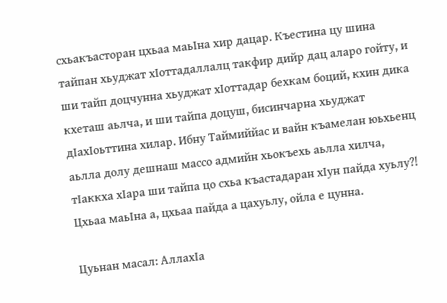схьакъасторан цхьаа маьIна хир дацар. Къестина цу шина тайпан хьуджат хIоттадаллалц такфир дийр дац аларо гойту, и ши тайп доцчунна хьуджат хIоттадар бехкам боций, кхин дика кхеташ аьлча, и ши тайпа доцуш, бисинчарна хьуджат дIахIоьттина хилар. Ибну Таймиййас и вайн къамелан юьхьенц аьлла долу дешнаш массо адмийн хьокъехь аьлла хилча, тIаккха хIара ши тайпа цо схьа къастадаран хIун пайда хуьлу?! Цхьаа маьIна а, цхьаа пайда а цахуьлу, ойла е цунна.

Цуьнан масал: АллахIа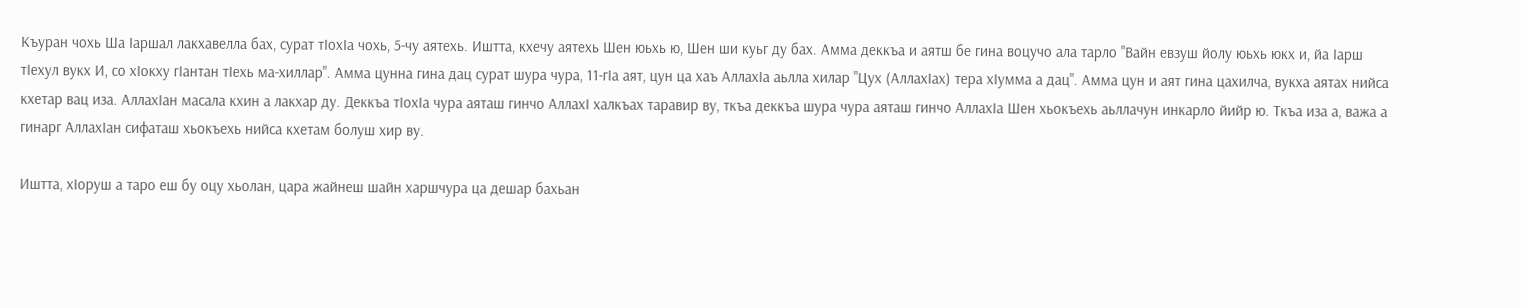Къуран чохь Ша Iаршал лакхавелла бах, сурат тIохIа чохь, 5-чу аятехь. Иштта, кхечу аятехь Шен юьхь ю, Шен ши куьг ду бах. Амма деккъа и аятш бе гина воцучо ала тарло "Вайн евзуш йолу юьхь юкх и, йа Iарш тIехул вукх И, со хIокху гIантан тIехь ма-хиллар". Амма цунна гина дац сурат шура чура, 11-гIа аят, цун ца хаъ АллахIа аьлла хилар "Цух (АллахIах) тера хIумма а дац". Амма цун и аят гина цахилча, вукха аятах нийса кхетар вац иза. АллахIан масала кхин а лакхар ду. Деккъа тIохIа чура аяташ гинчо АллахI халкъах таравир ву, ткъа деккъа шура чура аяташ гинчо АллахIа Шен хьокъехь аьллачун инкарло йийр ю. Ткъа иза а, важа а гинарг АллахIан сифаташ хьокъехь нийса кхетам болуш хир ву.

Иштта, хIоруш а таро еш бу оцу хьолан, цара жайнеш шайн харшчура ца дешар бахьан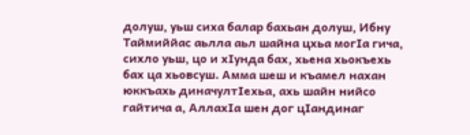долуш, уьш сиха балар бахьан долуш, Ибну Таймиййас аьлла аьл шайна цхьа могIа гича, сихло уьш, цо и хIунда бах, хьена хьокъехь бах ца хьовсуш. Амма шеш и къамел нахан юккъахь диначултIехьа, ахь шайн нийсо гайтича а, АллахIа шен дог цIандинаг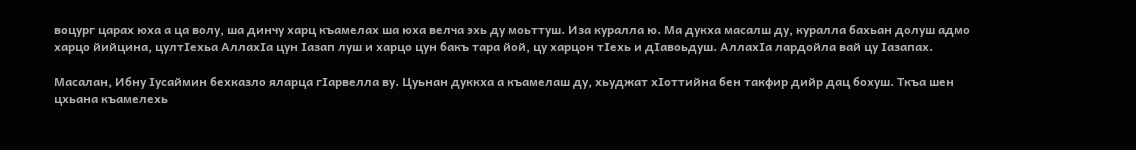воцург царах юха а ца волу, ша динчу харц къамелах ша юха велча эхь ду моьттуш. Иза куралла ю. Ма дукха масалш ду, куралла бахьан долуш адмо харцо йийцина, цултIехьа АллахIа цун Iазап луш и харцо цун бакъ тара йой, цу харцон тIехь и дIавоьдуш. АллахIа лардойла вай цу Iазапах.

Масалан, Ибну Iусаймин бехказло яларца гIарвелла ву. Цуьнан дуккха а къамелаш ду, хьуджат хIоттийна бен такфир дийр дац бохуш. Ткъа шен цхьана къамелехь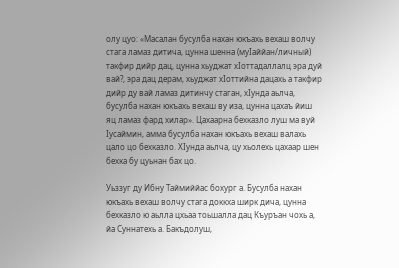олу цуо: «Масалан бусулба нахан юкъахь вехаш волчу стага ламаз дитича, цунна шенна (муIаййан/личный) такфир дийр дац, цунна хьуджат хIоттадаллалц эра дуй вай?, эра дац дерам, хьуджат хIоттийна дацахь а такфир дийр ду вай ламаз дитинчу стаган, хIунда аьлча, бусулба нахан юкъахь вехаш ву иза, цунна цахаъ йиш яц ламаз фард хилар». Цахаарна бехказло луш ма вуй Iусаймин, амма бусулба нахан юкъахь вехаш валахь цало цо бехказло. ХIунда аьлча, цу хьолехь цахаар шен бехка бу цуьнан бах цо.

Уьззуг ду Ибну Таймиййас бохург а. Бусулба нахан юкъахь вехаш волчу стага доккха ширк дича, цунна бехказло ю аьлла цхьаа тоьшалла дац Къуръан чохь а, йа Суннатехь а. Бакъдолуш,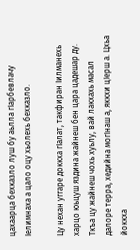цахаарца бехказло луш бу аьлла гIарбевлачу Iелимнаха а цало оцу хьолехь бехказло.

Цу нехан уггаре доккха гIалат, такфиран Iилманехь харцо юьцуш яздина жайнеш бен цара цадешар ду. Ткъа цу жайнеш чохь хуьлу, вай лакхахь масал далоре терра, хедийна могIнаш а, яккхи цIерш а. Цхьа йоккха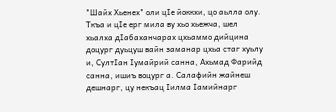"Шайх Хьенех" оли цIе йоккхи, цо аьлла олу. Ткъа и цIе ерг мила ву хьо хьежча, шел хьалха дIабаханчарах цхьаммо дийцина доцург дуьцуш вайн заманар цхьа стаг хуьлу и, СултIан Iумайрий санна, Ахьмад Фарийд санна, ишиъ воцург а. Салафийн жайнеш дешнарг, цу некъац Iилма Iамийнарг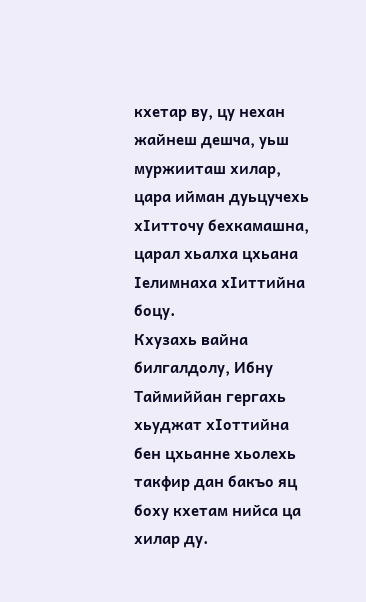кхетар ву, цу нехан жайнеш дешча, уьш муржииташ хилар, цара ийман дуьцучехь хIитточу бехкамашна, царал хьалха цхьана Iелимнаха хIиттийна боцу.
Кхузахь вайна билгалдолу, Ибну Таймиййан гергахь хьуджат хIоттийна бен цхьанне хьолехь такфир дан бакъо яц боху кхетам нийса ца хилар ду.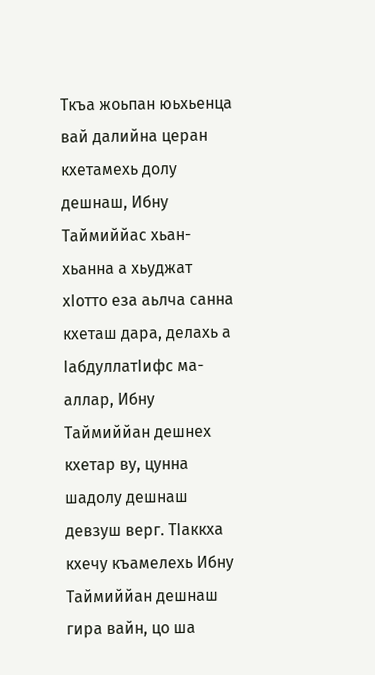Ткъа жоьпан юьхьенца вай далийна церан кхетамехь долу дешнаш, Ибну Таймиййас хьан-хьанна а хьуджат хIотто еза аьлча санна кхеташ дара, делахь а IабдуллатIифс ма-аллар, Ибну Таймиййан дешнех кхетар ву, цунна шадолу дешнаш девзуш верг. ТIаккха кхечу къамелехь Ибну Таймиййан дешнаш гира вайн, цо ша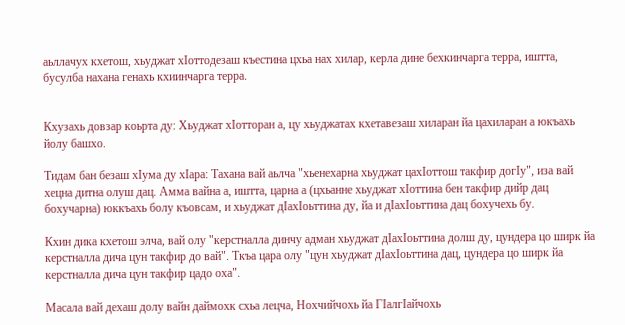аьллачух кхетош, хьуджат хIоттодезаш къестина цхьа нах хилар, керла дине бехкинчарга терра, иштта, бусулба нахана генахь кхиинчарга терра.


Кхузахь довзар коьрта ду: Хьуджат хIотторан а, цу хьуджатах кхетавезаш хиларан йа цахиларан а юкъахь йолу башхо.

Тидам бан безаш хIума ду хIара: Тахана вай аьлча "хьенехарна хьуджат цахIоттош такфир догIу", иза вай хецна дитна олуш дац. Амма вайна а, иштта, царна а (цхьанне хьуджат хIоттина бен такфир дийр дац бохучарна) юккъахь болу къовсам, и хьуджат дIахIоьттина ду, йа и дIахIоьттина дац бохучехь бу.

Кхин дика кхетош элча, вай олу "керстналла динчу адман хьуджат дIахIоьттина долш ду, цундера цо ширк йа керстналла дича цун такфир до вай". Ткъа цара олу "цун хьуджат дIахIоьттина дац, цундера цо ширк йа керстналла дича цун такфир цадо оха".

Масала вай дехаш долу вайн даймохк схьа лецча, Нохчийчохь йа ГIалгIайчохь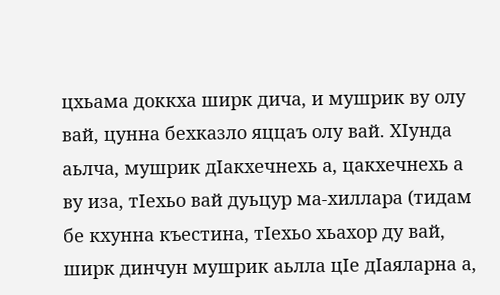цхьама доккха ширк дича, и мушрик ву олу вай, цунна бехказло яццаъ олу вай. ХIунда аьлча, мушрик дIакхечнехь а, цакхечнехь а ву иза, тIехьо вай дуьцур ма-хиллара (тидам бе кхунна къестина, тIехьо хьахор ду вай, ширк динчун мушрик аьлла цIе дIаяларна а,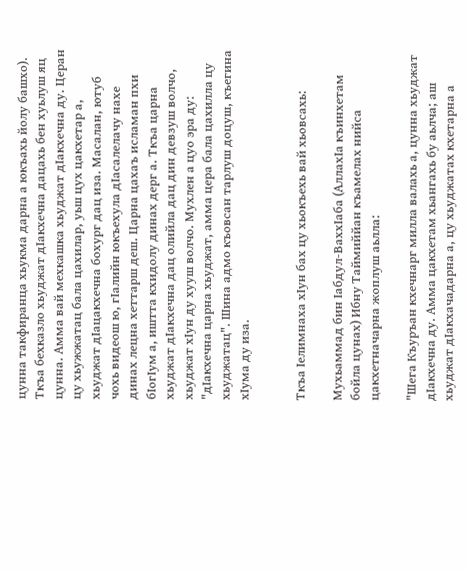цунна такфиранца хьукма дарна а юкъахь йолу башхо). Ткъа бехказло хьуджат дIакхечна дацахь бен хуьлуш яц цунна. Амма вай мехкашка хьуджат дIакхечна ду. Церан цу хьужжатац бала цахилар, уьш цух цакхетар а, хьуджат дIацакхечна бохург дац иза. Масалан, ютуб чохь видеош ю, гIалийн юкъехула дIасалелачу нахе динах лецна хеттарш деш. Царна цахаъ исламан пхи бIогIум а, иштта кхидолу динах дерг а. Ткъа царна хьуджат дIакхечна дац олийла дац дин девзуш волчо, хьуджат хIун ду хууш волчо. Мухлен а цуо эра ду: "дIакхечна царна хьуджат, амма цера бала цахилла цу хьуджатац". Шина адмо къовсан тарлуш доцуш, къегина хIума ду иза.


Ткъа Iелимнаха хIун бах цу хьокъехь вай хьовсахь:

Мухьаммад бин Iабдул-ВаххIаба (АллахIа къинхетам бойла цунах) Ибну Таймиййан къамелах нийса цакхетначарна жоплуш аьлла:

"Шега Къуръан кхечнарг милла валахь а, цунна хьуджат дIакхечна ду. Амма цакхетам хьангахь бу аьлча; аш хьуджат дIакхачадарна а, цу хьуджатах кхетарна а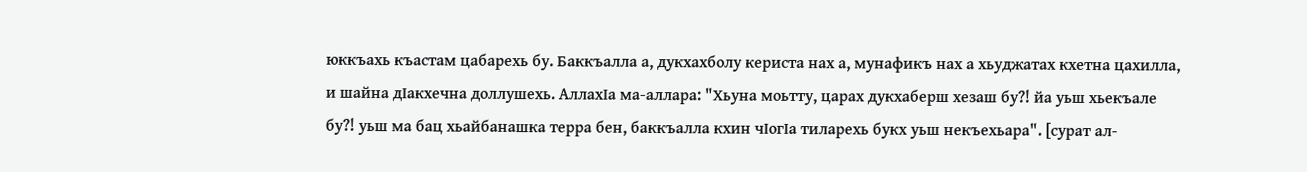юккъахь къастам цабарехь бу. Баккъалла а, дукхахболу кериста нах а, мунафикъ нах а хьуджатах кхетна цахилла, и шайна дIакхечна доллушехь. АллахIа ма-аллара: "Хьуна моьтту, царах дукхаберш хезаш бу?! йа уьш хьекъале бу?! уьш ма бац хьайбанашка терра бен, баккъалла кхин чIогIа тиларехь букх уьш некъехьара". [сурат ал-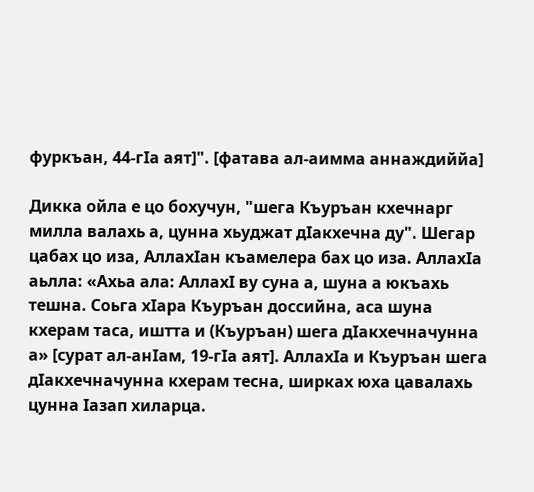фуркъан, 44-гIа аят]". [фатава ал-аимма аннаждиййа]

Дикка ойла е цо бохучун, "шега Къуръан кхечнарг милла валахь а, цунна хьуджат дIакхечна ду". Шегар цабах цо иза, АллахIан къамелера бах цо иза. АллахIа аьлла: «Ахьа ала: АллахI ву суна а, шуна а юкъахь тешна. Соьга хIара Къуръан доссийна, аса шуна кхерам таса, иштта и (Къуръан) шега дIакхечначунна а» [сурат ал-анIам, 19-гIа аят]. АллахIа и Къуръан шега дIакхечначунна кхерам тесна, ширках юха цавалахь цунна Iазап хиларца.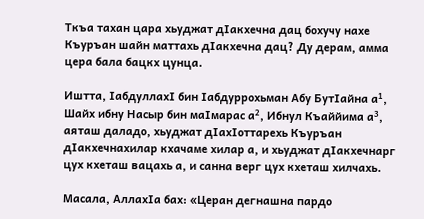Ткъа тахан цара хьуджат дIакхечна дац бохучу нахе Къуръан шайн маттахь дIакхечна дац? Ду дерам, амма цера бала бацкх цунца.

Иштта, IабдуллахI бин Iабдуррохьман Абу БутIайна а¹, Шайх ибну Насыр бин маIмарас а², Ибнул Къаййима а³, аяташ даладо, хьуджат дIахIоттарехь Къуръан дIакхечнахилар кхачаме хилар а, и хьуджат дIакхечнарг цух кхеташ вацахь а, и санна верг цух кхеташ хилчахь.

Масала, АллахIа бах: «Церан дегнашна пардо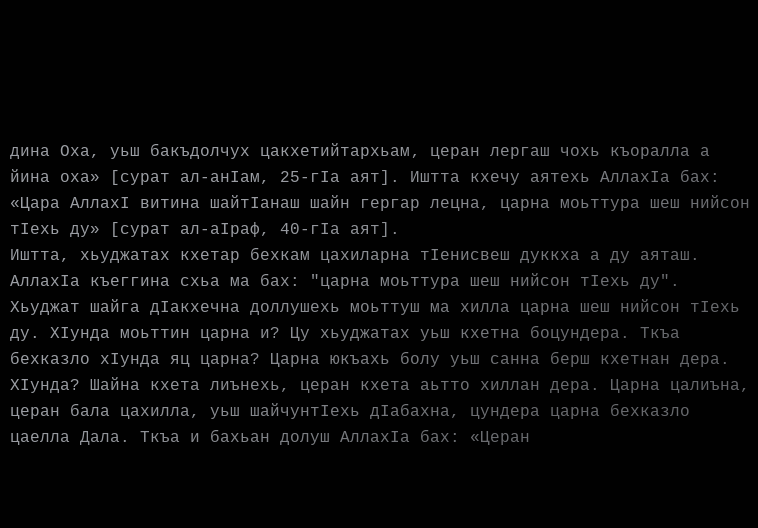дина Оха, уьш бакъдолчух цакхетийтархьам‚ церан лергаш чохь къоралла а йина оха» [сурат ал-анIам, 25-гIа аят]. Иштта кхечу аятехь АллахIа бах: «Цара АллахI витина шайтIанаш шайн гергар лецна, царна моьттура шеш нийсон тIехь ду» [сурат ал-аIраф, 40-гIа аят].
Иштта, хьуджатах кхетар бехкам цахиларна тIенисвеш дуккха а ду аяташ. АллахIа къеггина схьа ма бах: "царна моьттура шеш нийсон тIехь ду". Хьуджат шайга дIакхечна доллушехь моьттуш ма хилла царна шеш нийсон тIехь ду. ХIунда моьттин царна и? Цу хьуджатах уьш кхетна боцундера. Ткъа бехказло хIунда яц царна? Царна юкъахь болу уьш санна берш кхетнан дера. ХIунда? Шайна кхета лиънехь, церан кхета аьтто хиллан дера. Царна цалиъна, церан бала цахилла, уьш шайчунтIехь дIабахна, цундера царна бехказло цаелла Дала. Ткъа и бахьан долуш АллахIа бах: «Церан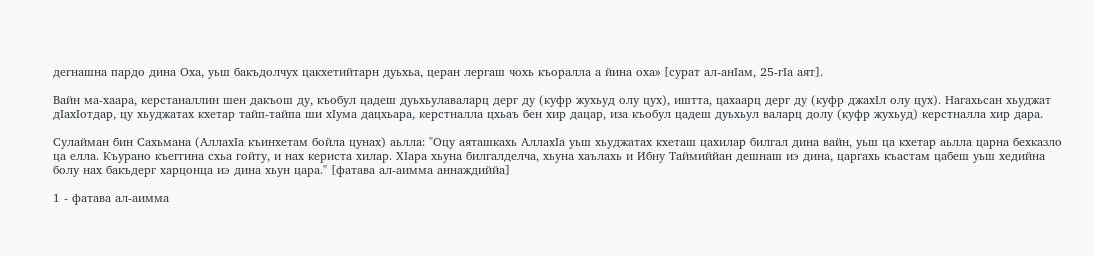дегнашна пардо дина Оха, уьш бакъдолчух цакхетийтарн дуьхьа‚ церан лергаш чохь къоралла а йина оха» [сурат ал-анIам, 25-гIа аят].

Вайн ма-хаара, керстаналлин шен дакъош ду, къобул цадеш дуьхьулаваларц дерг ду (куфр жухьуд олу цух), иштта, цахаарц дерг ду (куфр джахIл олу цух). Нагахьсан хьуджат дIахIотдар, цу хьуджатах кхетар тайп-тайпа ши хIума дацхьара, керстналла цхьаъ бен хир дацар, иза къобул цадеш дуьхьул валарц долу (куфр жухьуд) керстналла хир дара.

Сулайман бин Сахьмана (АллахIа къинхетам бойла цунах) аьлла: "Оцу аяташкахь АллахIа уьш хьуджатах кхеташ цахилар билгал дина вайн, уьш ца кхетар аьлла царна бехказло ца елла. Къурано къеггина схьа гойту, и нах кериста хилар. ХIара хьуна билгалделча, хьуна хаълахь и Ибну Таймиййан дешнаш иэ дина, царгахь къастам цабеш уьш хедийна болу нах бакъдерг харцонца иэ дина хьун цара." [фатава ал-аимма аннаждиййа]

1 - фатава ал-аимма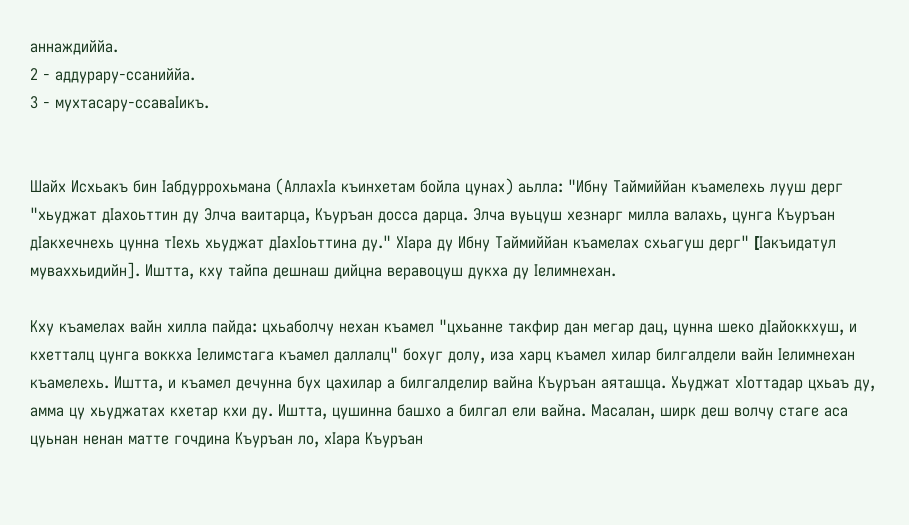аннаждиййа.
2 - аддурару-ссаниййа.
3 - мухтасару-ссаваIикъ.


Шайх Исхьакъ бин Iабдуррохьмана (АллахIа къинхетам бойла цунах) аьлла: "Ибну Таймиййан къамелехь лууш дерг "хьуджат дIахоьттин ду Элча ваитарца, Къуръан досса дарца. Элча вуьцуш хезнарг милла валахь, цунга Къуръан дIакхечнехь цунна тIехь хьуджат дIахIоьттина ду." ХIара ду Ибну Таймиййан къамелах схьагуш дерг" [Iакъидатул муваххьидийн]. Иштта, кху тайпа дешнаш дийцна веравоцуш дукха ду Iелимнехан.

Кху къамелах вайн хилла пайда: цхьаболчу нехан къамел "цхьанне такфир дан мегар дац, цунна шеко дIайоккхуш, и кхетталц цунга воккха Iелимстага къамел даллалц" бохуг долу, иза харц къамел хилар билгалдели вайн Iелимнехан къамелехь. Иштта, и къамел дечунна бух цахилар а билгалделир вайна Къуръан аяташца. Хьуджат хIоттадар цхьаъ ду, амма цу хьуджатах кхетар кхи ду. Иштта, цушинна башхо а билгал ели вайна. Масалан, ширк деш волчу стаге аса цуьнан ненан матте гочдина Къуръан ло, хIара Къуръан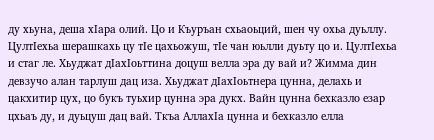ду хьуна, деша хIара олий. Цо и Къуръан схьаоьций, шен чу охьа дуьллу. ЦултIехьа шерашкахь цу тIе цахьожуш, тIе чан юьлли дуьту цо и. ЦултIехьа и стаг ле. Хьуджат дIахIоьттина доцуш велла эра ду вай и? Жимма дин девзучо алан тарлуш дац иза. Хьуджат дIахIоьтнера цунна, делахь и цакхитир цух, цо букъ туьхир цунна эра дукх. Вайн цунна бехказло езар цхьаъ ду, и дуьцуш дац вай. Ткъа АллахIа цунна и бехказло елла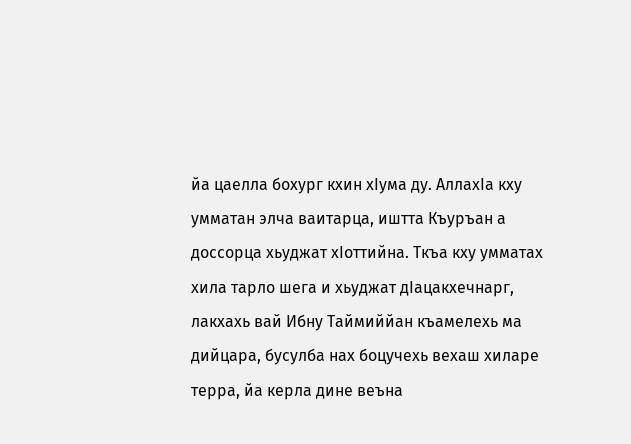йа цаелла бохург кхин хIума ду. АллахIа кху умматан элча ваитарца, иштта Къуръан а доссорца хьуджат хIоттийна. Ткъа кху умматах хила тарло шега и хьуджат дIацакхечнарг, лакхахь вай Ибну Таймиййан къамелехь ма дийцара, бусулба нах боцучехь вехаш хиларе терра, йа керла дине веъна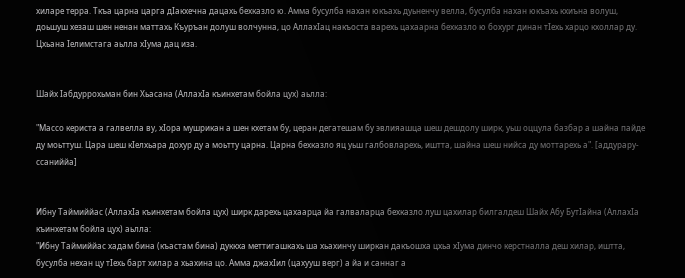хиларе терра. Ткъа царна царга дIакхечна дацахь бехказло ю. Амма бусулба нахан юкъахь дуьненчу велла, бусулба нахан юкъахь кхиъна волуш, доьшуш хезаш шен ненан маттахь Къуръан долуш волчунна, цо АллахIац накъоста варехь цахаарна бехказло ю бохург динан тIехь харцо кхоллар ду. Цхьана Iелимстага аьлла хIума дац иза.


Шайх Iабдуррохьман бин Хьасана (АллахIа къинхетам бойла цух) аьлла:

"Массо кериста а галвелла ву, хIора мушрикан а шен кхетам бу, церан дегатешам бу эвлияашца шеш дешдолу ширк, уьш оццула базбар а шайна пайде ду моьттуш. Цара шеш кIелхьара дохур ду а моьтту царна. Царна бехказло яц уьш галбовларехь, иштта, шайна шеш нийса ду моттарехь а". [аддурару-ссаниййа]


Ибну Таймиййас (АллахIа къинхетам бойла цух) ширк дарехь цахаарца йа галваларца бехказло луш цахилар билгалдеш Шайх Абу БутIайна (АллахIа къинхетам бойла цух) аьлла:
"Ибну Таймиййас хадам бина (къастам бина) дуккха меттигашкахь ша хьахинчу ширкан дакъошха цхьа хIума динчо керстналла деш хилар, иштта, бусулба нехан цу тIехь барт хилар а хьахина цо. Амма джахIил (цахууш верг) а йа и саннаг а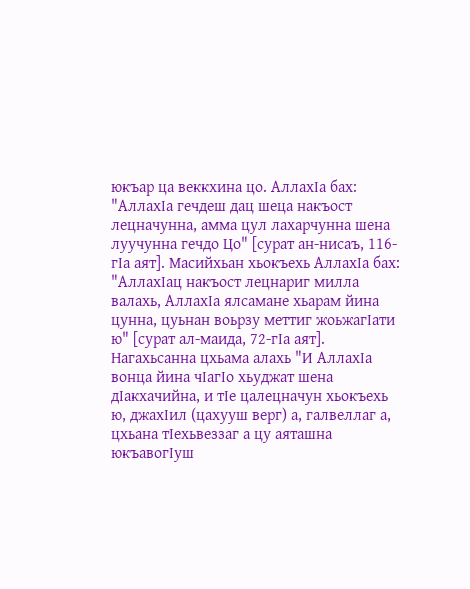юкъар ца веккхина цо. АллахIа бах: "АллахIа гечдеш дац шеца накъост лецначунна, амма цул лахарчунна шена луучунна гечдо Цо" [сурат ан-нисаъ, 116-гIа аят]. Масийхьан хьокъехь АллахIа бах: "АллахIац накъост лецнариг милла валахь, АллахIа ялсамане хьарам йина цунна, цуьнан воьрзу меттиг жоьжагIати ю" [сурат ал-маида, 72-гIа аят]. Нагахьсанна цхьама алахь "И АллахIа вонца йина чIагIо хьуджат шена дIакхачийна, и тIе цалецначун хьокъехь ю, джахIил (цахууш верг) а, галвеллаг а, цхьана тIехьвеззаг а цу аяташна юкъавогIуш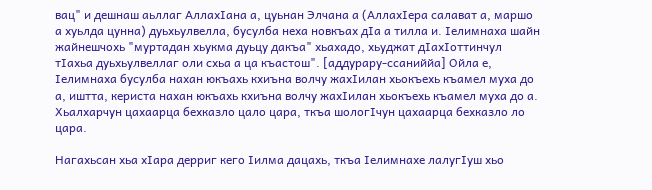вац" и дешнаш аьллаг АллахIана а, цуьнан Элчана а (АллахIера салават а, маршо а хуьлда цунна) дуьхьулвелла, бусулба неха новкъах дIа а тилла и. Iелимнаха шайн жайнешчохь "муртадан хьукма дуьцу дакъа" хьахадо, хьуджат дIахIоттинчул тIахьа дуьхьулвеллаг оли схьа а ца къастош". [аддурару-ссаниййа] Ойла е, Iелимнаха бусулба нахан юкъахь кхиъна волчу жахIилан хьокъехь къамел муха до а, иштта, кериста нахан юкъахь кхиъна волчу жахIилан хьокъехь къамел муха до а. Хьалхарчун цахаарца бехказло цало цара, ткъа шологIчун цахаарца бехказло ло цара.

Нагахьсан хьа хIара дерриг кего Iилма дацахь, ткъа Iелимнахе лалугIуш хьо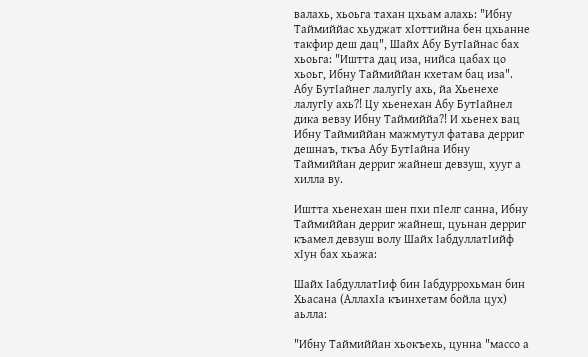валахь, хьоьга тахан цхьам алахь: "Ибну Таймиййас хьуджат хIоттийна бен цхьанне такфир деш дац", Шайх Абу БутIайнас бах хьоьга: "Иштта дац иза, нийса цабах цо хьоьг, Ибну Таймиййан кхетам бац иза". Абу БутIайнег лалугIу ахь, йа Хьенехе лалугIу ахь?! Цу хьенехан Абу БутIайнел дика вевзу Ибну Таймиййа?! И хьенех вац Ибну Таймиййан мажмутул фатава дерриг дешнаъ, ткъа Абу БутIайна Ибну Таймиййан дерриг жайнеш девзуш, хууг а хилла ву.

Иштта хьенехан шен пхи пIелг санна, Ибну Таймиййан дерриг жайнеш, цуьнан дерриг къамел девзуш волу Шайх IабдуллатIийф хIун бах хьажа:

Шайх IабдуллатIиф бин Iабдуррохьман бин Хьасана (АллахIа къинхетам бойла цух) аьлла:

"Ибну Таймиййан хьокъехь, цунна "массо а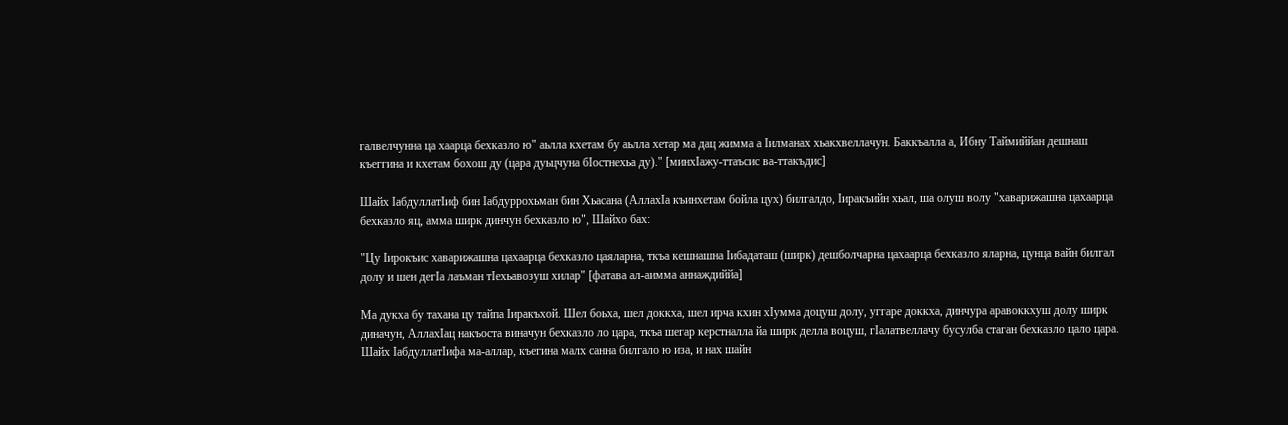галвелчунна ца хаарца бехказло ю" аьлла кхетам бу аьлла хетар ма дац жимма а Iилманах хьакхвеллачун. Баккъалла а, Ибну Таймиййан дешнаш къеггина и кхетам бохош ду (цара дуьцчуна бIостнехьа ду)." [минхIажу-ттаъсис ва-ттакъдис]

Шайх IабдуллатIиф бин Iабдуррохьман бин Хьасана (АллахIа къинхетам бойла цух) билгалдо, Iиракъийн хьал, ша олуш волу "хаварижашна цахаарца бехказло яц, амма ширк динчун бехказло ю", Шайхо бах:

"Цу Iирокъис хаварижашна цахаарца бехказло цаяларна, ткъа кешнашна Iибадаташ (ширк) дешболчарна цахаарца бехказло яларна, цунца вайн билгал долу и шен дегIа лаъман тIехьавозуш хилар" [фатава ал-аимма аннаждиййа]

Ма дукха бу тахана цу тайпа Iиракъхой. Шел боьха, шел доккха, шел ирча кхин хIумма доцуш долу, уггаре доккха, динчура аравоккхуш долу ширк диначун, АллахIац накъоста виначун бехказло ло цара, ткъа шегар керстналла йа ширк делла воцуш, гIалатвеллачу бусулба стаган бехказло цало цара. Шайх IабдуллатIифа ма-аллар, къегина малх санна билгало ю иза, и нах шайн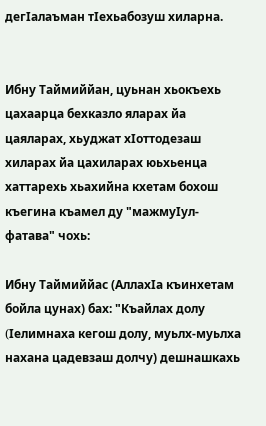дегIалаъман тIехьабозуш хиларна.


Ибну Таймиййан, цуьнан хьокъехь цахаарца бехказло яларах йа цаяларах, хьуджат хIоттодезаш хиларах йа цахиларах юьхьенца хаттарехь хьахийна кхетам бохош къегина къамел ду "мажмуIул-фатава" чохь:

Ибну Таймиййас (АллахIа къинхетам бойла цунах) бах: "Къайлах долу (Iелимнаха кегош долу, муьлх-муьлха нахана цадевзаш долчу) дешнашкахь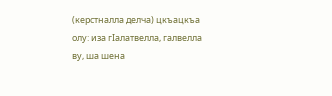(керстналла делча) цкъацкъа олу: иза гIалатвелла, галвелла ву, ша шена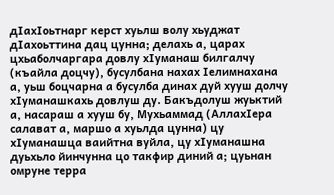дIахIоьтнарг керст хуьлш волу хьуджат дIахоьттина дац цунна; делахь а, царах цхьаболчаргара довлу хIуманаш билгалчу (къайла доцчу), бусулбана нахах Iелимнахана а, уьш боцчарна а бусулба динах дуй хууш долчу хIуманашкахь довлуш ду. Бакъдолуш жуьктий а, насараш а хууш бу, Мухьаммад (АллахIера салават а, маршо а хуьлда цунна) цу хIуманашца ваийтна вуйла, цу хIуманашна дуьхьло йинчунна цо такфир диний а; цуьнан омруне терра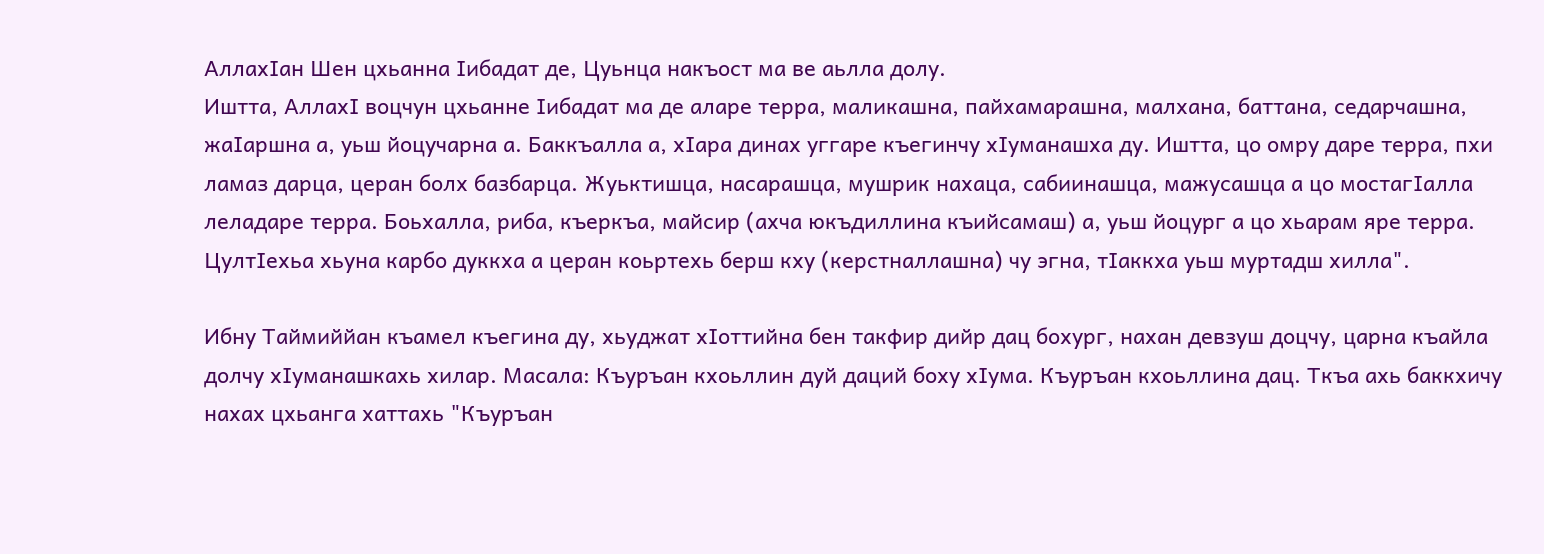АллахIан Шен цхьанна Iибадат де, Цуьнца накъост ма ве аьлла долу.
Иштта, АллахI воцчун цхьанне Iибадат ма де аларе терра, маликашна, пайхамарашна, малхана, баттана, седарчашна, жаIаршна а, уьш йоцучарна а. Баккъалла а, хIара динах уггаре къегинчу хIуманашха ду. Иштта, цо омру даре терра, пхи ламаз дарца, церан болх базбарца. Жуьктишца, насарашца, мушрик нахаца, сабиинашца, мажусашца а цо мостагIалла леладаре терра. Боьхалла, риба, къеркъа, майсир (ахча юкъдиллина къийсамаш) а, уьш йоцург а цо хьарам яре терра. ЦултIехьа хьуна карбо дуккха а церан коьртехь берш кху (керстналлашна) чу эгна, тIаккха уьш муртадш хилла".

Ибну Таймиййан къамел къегина ду, хьуджат хIоттийна бен такфир дийр дац бохург, нахан девзуш доцчу, царна къайла долчу хIуманашкахь хилар. Масала: Къуръан кхоьллин дуй даций боху хIума. Къуръан кхоьллина дац. Ткъа ахь баккхичу нахах цхьанга хаттахь "Къуръан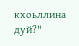кхоьллина дуй?"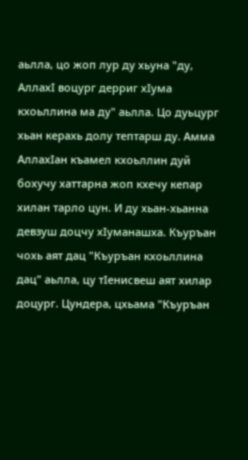аьлла, цо жоп лур ду хьуна "ду, АллахI воцург дерриг хIума кхоьллина ма ду" аьлла. Цо дуьцург хьан керахь долу тептарш ду. Амма АллахIан къамел кхоьллин дуй бохучу хаттарна жоп кхечу кепар хилан тарло цун. И ду хьан-хьанна девзуш доцчу хIуманашха. Къуръан чохь аят дац "Къуръан кхоьллина дац" аьлла, цу тIенисвеш аят хилар доцург. Цундера, цхьама "Къуръан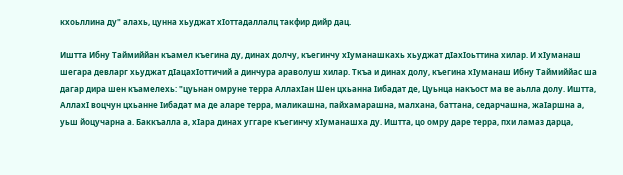кхоьллина ду" алахь, цунна хьуджат хIоттадаллалц такфир дийр дац.

Иштта Ибну Таймиййан къамел къегина ду, динах долчу, къегинчу хIуманашкахь хьуджат дIахIоьттина хилар. И хIуманаш шегара девларг хьуджат дIацахIоттичий а динчура араволуш хилар. Ткъа и динах долу, къегина хIуманаш Ибну Таймиййас ша дагар дира шен къамелехь: "цуьнан омруне терра АллахIан Шен цхьанна Iибадат де, Цуьнца накъост ма ве аьлла долу. Иштта, АллахI воцчун цхьанне Iибадат ма де аларе терра, маликашна, пайхамарашна, малхана, баттана, седарчашна, жаIаршна а, уьш йоцучарна а. Баккъалла а, хIара динах уггаре къегинчу хIуманашха ду. Иштта, цо омру даре терра, пхи ламаз дарца,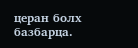церан болх базбарца.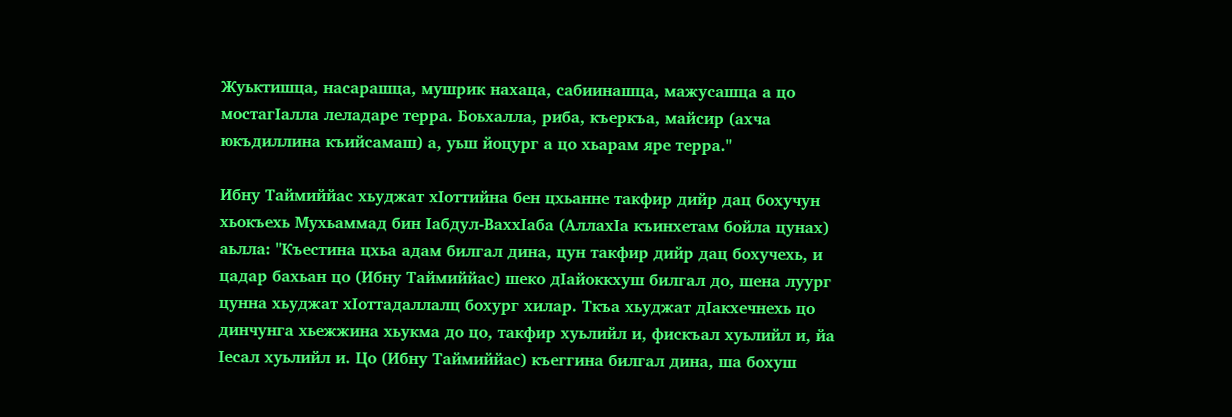Жуьктишца, насарашца, мушрик нахаца, сабиинашца, мажусашца а цо мостагIалла леладаре терра. Боьхалла, риба, къеркъа, майсир (ахча юкъдиллина къийсамаш) а, уьш йоцург а цо хьарам яре терра."

Ибну Таймиййас хьуджат хIоттийна бен цхьанне такфир дийр дац бохучун хьокъехь Мухьаммад бин Iабдул-ВаххIаба (АллахIа къинхетам бойла цунах) аьлла: "Къестина цхьа адам билгал дина, цун такфир дийр дац бохучехь, и цадар бахьан цо (Ибну Таймиййас) шеко дIайоккхуш билгал до, шена луург цунна хьуджат хIоттадаллалц бохург хилар. Ткъа хьуджат дIакхечнехь цо динчунга хьежжина хьукма до цо, такфир хуьлийл и, фискъал хуьлийл и, йа Iесал хуьлийл и. Цо (Ибну Таймиййас) къеггина билгал дина, ша бохуш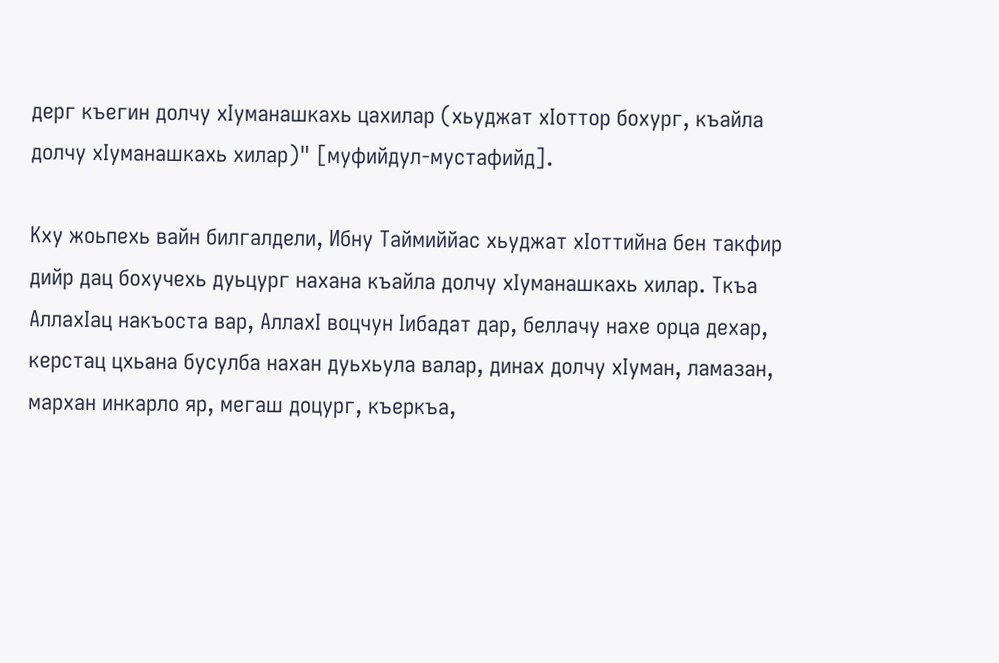дерг къегин долчу хIуманашкахь цахилар (хьуджат хIоттор бохург, къайла долчу хIуманашкахь хилар)" [муфийдул-мустафийд].

Кху жоьпехь вайн билгалдели, Ибну Таймиййас хьуджат хIоттийна бен такфир дийр дац бохучехь дуьцург нахана къайла долчу хIуманашкахь хилар. Ткъа АллахIац накъоста вар, АллахI воцчун Iибадат дар, беллачу нахе орца дехар, керстац цхьана бусулба нахан дуьхьула валар, динах долчу хIуман, ламазан, мархан инкарло яр, мегаш доцург, къеркъа,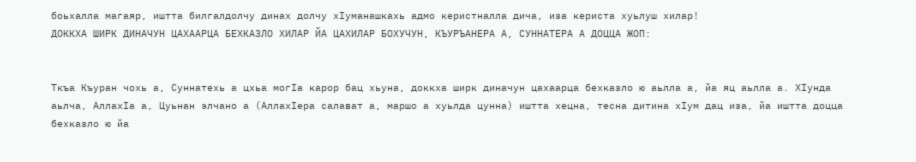боьхалла магаяр, иштта билгалдолчу динах долчу хIуманашкахь адмо керистналла дича, иза кериста хуьлуш хилар!
ДОККХА ШИРК ДИНАЧУН ЦАХААРЦА БЕХКАЗЛО ХИЛАР ЙА ЦАХИЛАР БОХУЧУН, КЪУРЪАНЕРА А, СУННАТЕРА А ДОЦЦА ЖОП:


Ткъа Къуран чохь а, Суннатехь а цхьа могIа карор бац хьуна, доккха ширк диначун цахаарца бехказло ю аьлла а, йа яц аьлла а. ХIунда аьлча, АллахIа а, Цуьнан элчано а (АллахIера салават а, маршо а хуьлда цунна) иштта хецна, тесна дитина хIум дац иза, йа иштта доцца бехказло ю йа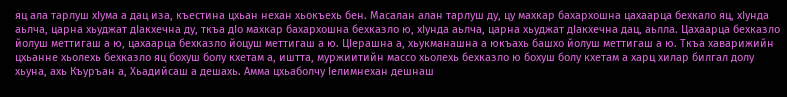яц ала тарлуш хIума а дац иза, къестина цхьан нехан хьокъехь бен. Масалан алан тарлуш ду, цу махкар бахархошна цахаарца бехкало яц, хIунда аьлча, царна хьуджат дIакхечна ду, ткъа дIо махкар бахархошна бехказло ю, хIунда аьлча, царна хьуджат дIакхечна дац, аьлла. Цахаарца бехказло йолуш меттигаш а ю, цахаарца бехказло йоцуш меттигаш а ю. ЦIерашна а, хьукманашна а юкъахь башхо йолуш меттигаш а ю. Ткъа хаварижийн цхьанне хьолехь бехказло яц бохуш болу кхетам а, иштта, муржиитийн массо хьолехь бехказло ю бохуш болу кхетам а харц хилар билгал долу хьуна, ахь Къуръан а, Хьадийсаш а дешахь. Амма цхьаболчу Iелимнехан дешнаш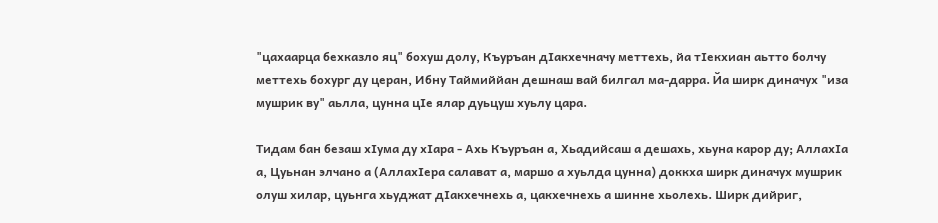"цахаарца бехказло яц" бохуш долу, Къуръан дIакхечначу меттехь, йа тIекхиан аьтто болчу меттехь бохург ду церан, Ибну Таймиййан дешнаш вай билгал ма-дарра. Йа ширк диначух "иза мушрик ву" аьлла, цунна цIе ялар дуьцуш хуьлу цара.

Тидам бан безаш хIума ду хIара - Ахь Къуръан а, Хьадийсаш а дешахь, хьуна карор ду; АллахIа а, Цуьнан элчано а (АллахIера салават а, маршо а хуьлда цунна) доккха ширк диначух мушрик олуш хилар, цуьнга хьуджат дIакхечнехь а, цакхечнехь а шинне хьолехь. Ширк дийриг,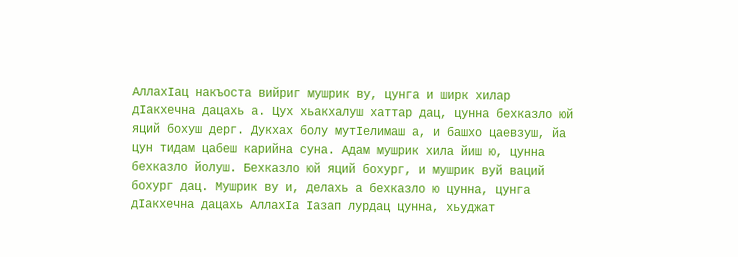АллахIац накъоста вийриг мушрик ву, цунга и ширк хилар дIакхечна дацахь а. Цух хьакхалуш хаттар дац, цунна бехказло юй яций бохуш дерг. Дукхах болу мутIелимаш а, и башхо цаевзуш, йа цун тидам цабеш карийна суна. Адам мушрик хила йиш ю, цунна бехказло йолуш. Бехказло юй яций бохург, и мушрик вуй ваций бохург дац. Мушрик ву и, делахь а бехказло ю цунна, цунга дIакхечна дацахь АллахIа Iазап лурдац цунна, хьуджат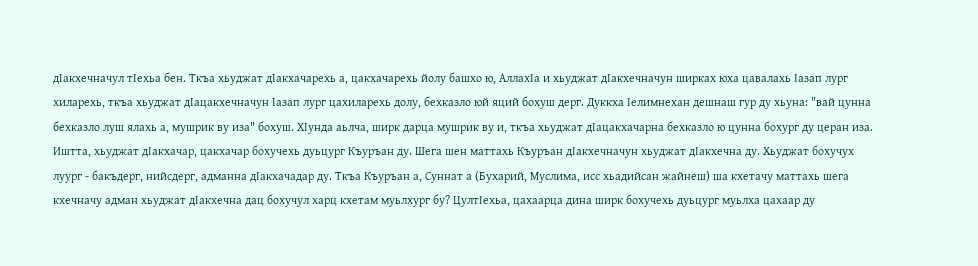дIакхечначул тIехьа бен. Ткъа хьуджат дIакхачарехь а, цакхачарехь йолу башхо ю, АллахIа и хьуджат дIакхечначун ширках юха цавалахь Iазап лург хиларехь, ткъа хьуджат дIацакхечначун Iазап лург цахиларехь долу, бехказло юй яций бохуш дерг. Дуккха Iелимнехан дешнаш гур ду хьуна: "вай цунна бехказло луш ялахь а, мушрик ву иза" бохуш. ХIунда аьлча, ширк дарца мушрик ву и, ткъа хьуджат дIацакхачарна бехказло ю цунна бохург ду церан иза. Иштта, хьуджат дIакхачар, цакхачар бохучехь дуьцург Къуръан ду. Шега шен маттахь Къуръан дIакхечначун хьуджат дIакхечна ду. Хьуджат бохучух луург - бакъдерг, нийсдерг, адманна дIакхачадар ду. Ткъа Къуръан а, Суннат а (Бухарий, Муслима, исс хьадийсан жайнеш) ша кхетачу маттахь шега кхечначу адман хьуджат дIакхечна дац бохучул харц кхетам муьлхург бу? ЦултIехьа, цахаарца дина ширк бохучехь дуьцург муьлха цахаар ду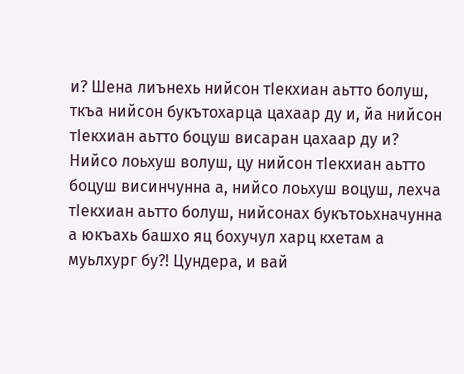и? Шена лиънехь нийсон тIекхиан аьтто болуш, ткъа нийсон букътохарца цахаар ду и, йа нийсон тIекхиан аьтто боцуш висаран цахаар ду и? Нийсо лоьхуш волуш, цу нийсон тIекхиан аьтто боцуш висинчунна а, нийсо лоьхуш воцуш, лехча тIекхиан аьтто болуш, нийсонах букътоьхначунна а юкъахь башхо яц бохучул харц кхетам а муьлхург бу?! Цундера, и вай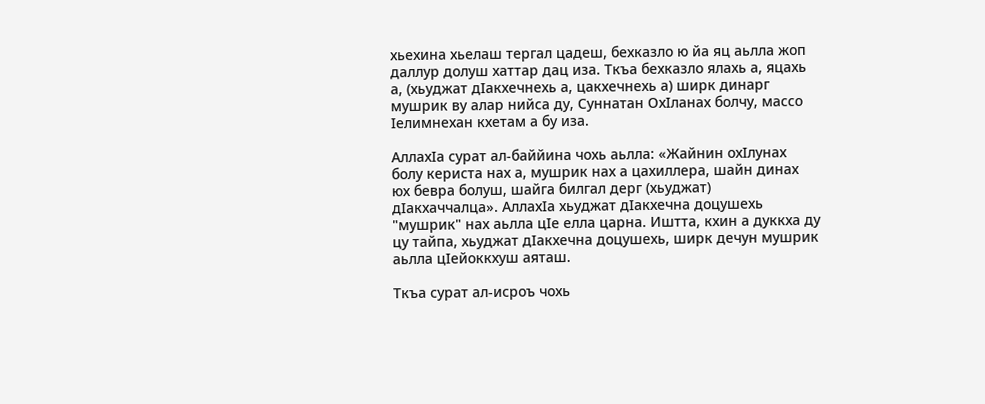хьехина хьелаш тергал цадеш, бехказло ю йа яц аьлла жоп даллур долуш хаттар дац иза. Ткъа бехказло ялахь а, яцахь а, (хьуджат дIакхечнехь а, цакхечнехь а) ширк динарг мушрик ву алар нийса ду, Суннатан ОхIланах болчу, массо Iелимнехан кхетам а бу иза.

АллахIа сурат ал-баййина чохь аьлла: «Жайнин охIлунах болу кериста нах а, мушрик нах а цахиллера, шайн динах юх бевра болуш, шайга билгал дерг (хьуджат) дIакхаччалца». АллахIа хьуджат дIакхечна доцушехь "мушрик" нах аьлла цIе елла царна. Иштта, кхин а дуккха ду цу тайпа, хьуджат дIакхечна доцушехь, ширк дечун мушрик аьлла цIейоккхуш аяташ.

Ткъа сурат ал-исроъ чохь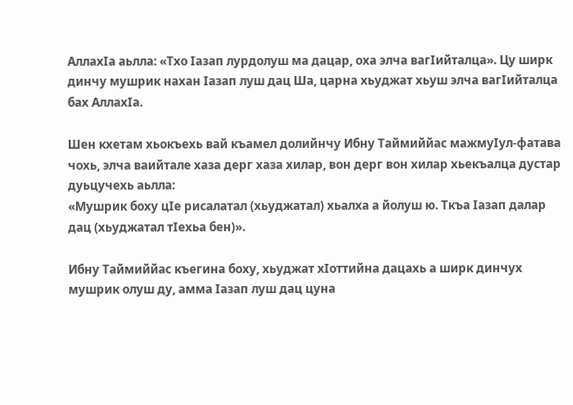АллахIа аьлла: «Тхо Iазап лурдолуш ма дацар, оха элча вагIийталца». Цу ширк динчу мушрик нахан Iазап луш дац Ша, царна хьуджат хьуш элча вагIийталца бах АллахIа.

Шен кхетам хьокъехь вай къамел долийнчу Ибну Таймиййас мажмуIул-фатава чохь, элча ваийтале хаза дерг хаза хилар, вон дерг вон хилар хьекъалца дустар дуьцучехь аьлла:
«Мушрик боху цIе рисалатал (хьуджатал) хьалха а йолуш ю. Ткъа Iазап далар дац (хьуджатал тIехьа бен)».

Ибну Таймиййас къегина боху, хьуджат хIоттийна дацахь а ширк динчух мушрик олуш ду, амма Iазап луш дац цуна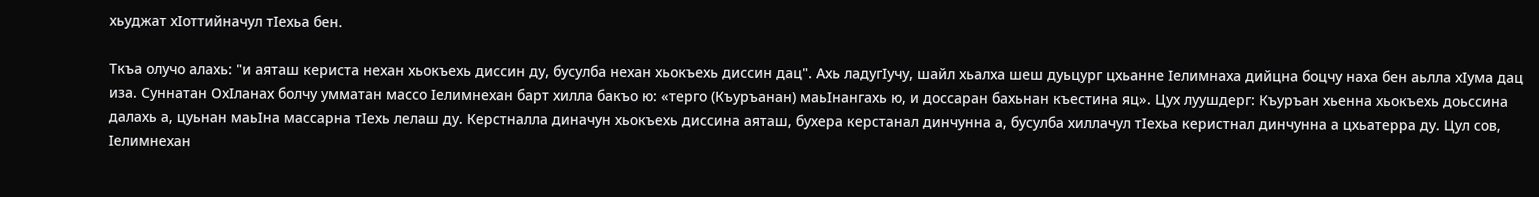хьуджат хIоттийначул тIехьа бен.

Ткъа олучо алахь: "и аяташ кериста нехан хьокъехь диссин ду, бусулба нехан хьокъехь диссин дац". Ахь ладугIучу, шайл хьалха шеш дуьцург цхьанне Iелимнаха дийцна боцчу наха бен аьлла хIума дац иза. Суннатан ОхIланах болчу умматан массо Iелимнехан барт хилла бакъо ю: «терго (Къуръанан) маьIнангахь ю, и доссаран бахьнан къестина яц». Цух луушдерг: Къуръан хьенна хьокъехь доьссина далахь а, цуьнан маьIна массарна тIехь лелаш ду. Керстналла диначун хьокъехь диссина аяташ, бухера керстанал динчунна а, бусулба хиллачул тIехьа керистнал динчунна а цхьатерра ду. Цул сов, Iелимнехан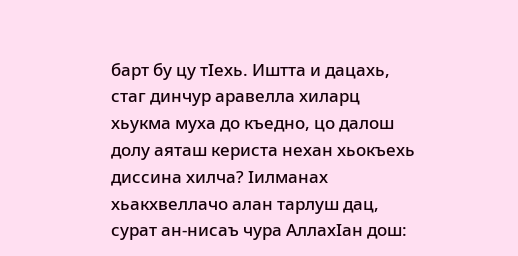барт бу цу тIехь. Иштта и дацахь, стаг динчур аравелла хиларц хьукма муха до къедно, цо далош долу аяташ кериста нехан хьокъехь диссина хилча? Iилманах хьакхвеллачо алан тарлуш дац, сурат ан-нисаъ чура АллахIан дош: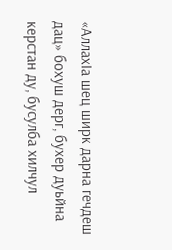«АллахIа шец ширк дарна гечдеш дац» бохуш дерг, бухер дуьйна керстан ду, бусулба хилчул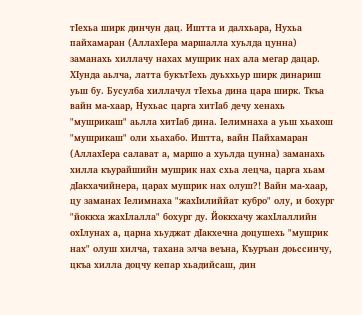тIехьа ширк динчун дац. Иштта и далхьара, Нухьа пайхамаран (АллахIера маршалла хуьлда цунна) заманахь хиллачу нахах мушрик нах ала мегар дацар. ХIунда аьлча, латта букътIехь дуьххьур ширк динариш уьш бу. Бусулба хиллачул тIехьа дина цара ширк. Ткъа вайн ма-хаар, Нухьас царга хитIаб дечу хенахь "мушрикаш" аьлла хитIаб дина. Iелимнаха а уьш хьахош "мушрикаш" оли хьахабо. Иштта, вайн Пайхамаран (АллахIера салават а, маршо а хуьлда цунна) заманахь хилла къурайшийн мушрик нах схьа лецча, царга хьам дIакхачийнера, царах мушрик нах олуш?! Вайн ма-хаар, цу заманах Iелимнаха "жахIилиййат кубро" олу, и бохург "йоккха жахIлалла" бохург ду. Йоккхачу жахIлаллийн охIлунах а, царна хьуджат дIакхечна доцушехь "мушрик нах" олуш хилча, тахана элча веъна, Къуръан доьссинчу, цкъа хилла доцчу кепар хьадийсаш, дин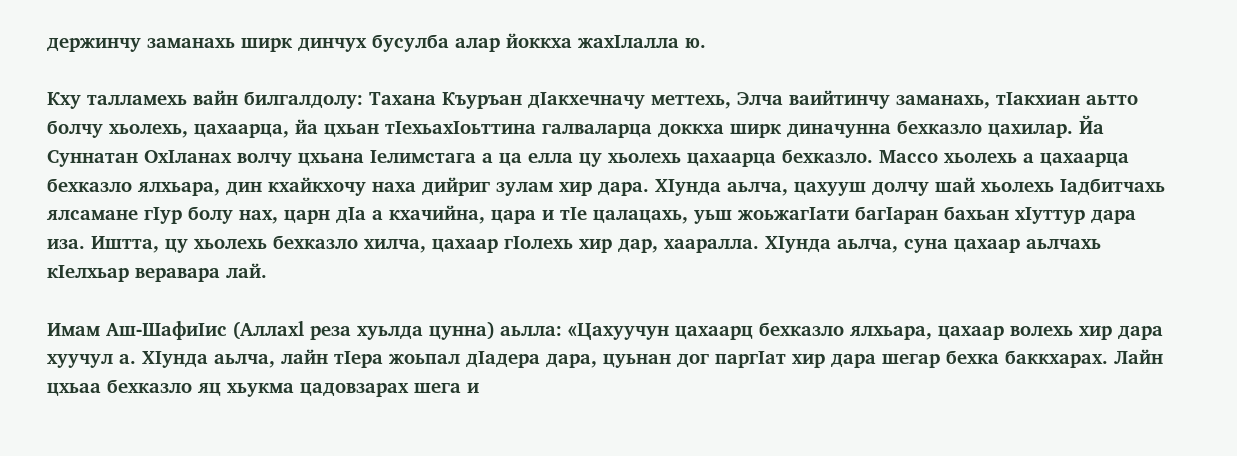держинчу заманахь ширк динчух бусулба алар йоккха жахIлалла ю.

Кху талламехь вайн билгалдолу: Тахана Къуръан дIакхечначу меттехь, Элча ваийтинчу заманахь, тIакхиан аьтто болчу хьолехь, цахаарца, йа цхьан тIехьахIоьттина галваларца доккха ширк диначунна бехказло цахилар. Йа Суннатан ОхIланах волчу цхьана Iелимстага а ца елла цу хьолехь цахаарца бехказло. Массо хьолехь а цахаарца бехказло ялхьара, дин кхайкхочу наха дийриг зулам хир дара. ХIунда аьлча, цахууш долчу шай хьолехь Iадбитчахь ялсамане гIур болу нах, царн дIа а кхачийна, цара и тIе цалацахь, уьш жоьжагIати багIаран бахьан хIуттур дара иза. Иштта, цу хьолехь бехказло хилча, цахаар гIолехь хир дар, хааралла. ХIунда аьлча, суна цахаар аьлчахь кIелхьар веравара лай.

Имам Аш-ШафиIис (Аллахl реза хуьлда цунна) аьлла: «Цахуучун цахаарц бехказло ялхьара, цахаар волехь хир дара хуучул а. ХIунда аьлча, лайн тIера жоьпал дIадера дара, цуьнан дог паргIат хир дара шегар бехка баккхарах. Лайн цхьаа бехказло яц хьукма цадовзарах шега и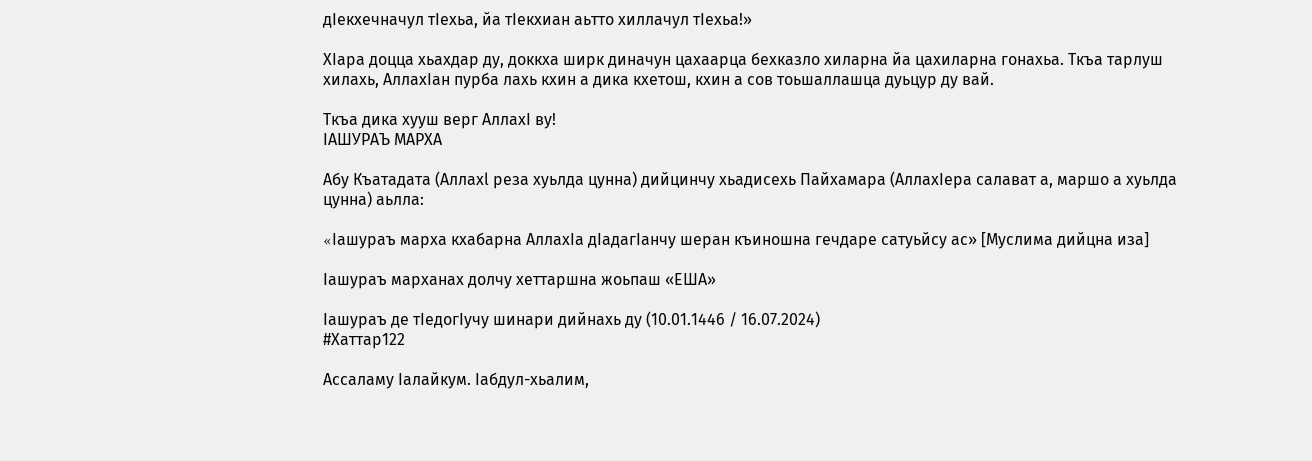дIекхечначул тIехьа, йа тIекхиан аьтто хиллачул тIехьа!»

ХIара доцца хьахдар ду, доккха ширк диначун цахаарца бехказло хиларна йа цахиларна гонахьа. Ткъа тарлуш хилахь, АллахIан пурба лахь кхин а дика кхетош, кхин а сов тоьшаллашца дуьцур ду вай.

Ткъа дика хууш верг АллахI ву!
IАШУРАЪ МАРХА

Абу Къатадата (Аллахl реза хуьлда цунна) дийцинчу хьадисехь Пайхамара (АллахIера салават а, маршо а хуьлда цунна) аьлла:

«Iашураъ марха кхабарна АллахIа дIадагIанчу шеран къиношна гечдаре сатуьйсу ас» [Муслима дийцна иза]

Iашураъ марханах долчу хеттаршна жоьпаш «ЕША»

Iашураъ де тIедогIучу шинари дийнахь ду (10.01.1446 / 16.07.2024)
#Хаттар122

Ассаламу Iалайкум. Iабдул-хьалим,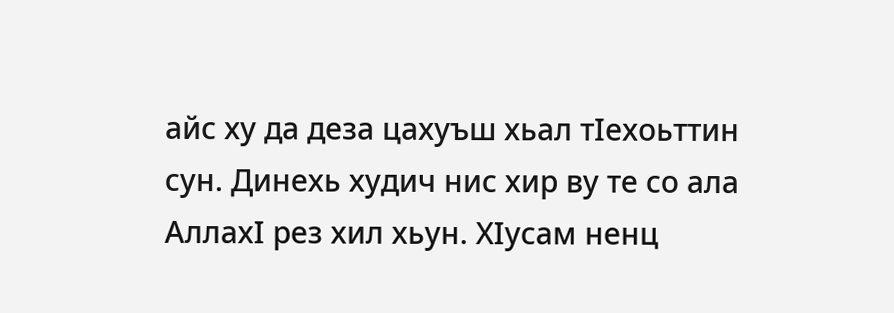айс ху да деза цахуъш хьал тIехоьттин сун. Динехь худич нис хир ву те со ала АллахI рез хил хьун. ХIусам ненц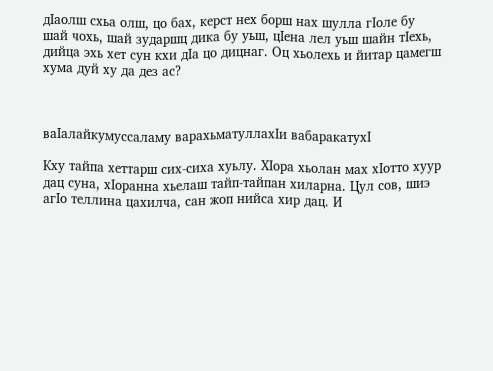дIаолш схьа олш, цо бах, керст нех борш нах шулла гIоле бу шай чохь, шай зударшц дика бу уьш, цIена лел уьш шайн тIехь, дийца эхь хет сун кхи дIа цо дицнаг. Оц хьолехь и йитар цамегш хума дуй ху да дез ас?



ваIалайкумуссаламу варахьматуллахIи вабаракатухI

Кху тайпа хеттарш сих-сиха хуьлу. ХIора хьолан мах хIотто хуур дац суна, хIоранна хьелаш тайп-тайпан хиларна. Цул сов, шиэ агIо теллина цахилча, сан жоп нийса хир дац. И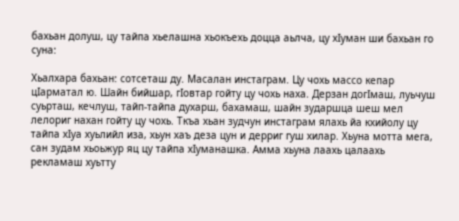бахьан долуш, цу тайпа хьелашна хьокъехь доцца аьлча, цу хIуман ши бахьан го суна:

Хьалхара бахьан: сотсеташ ду. Масалан инстаграм. Цу чохь массо кепар цIарматал ю. Шайн бийшар, гIовтар гойту цу чохь наха. Дерзан догIмаш, луьчуш суьрташ, кечлуш, тайп-тайпа духарш, бахамаш, шайн зударшца шеш мел лелориг нахан гойту цу чохь. Ткъа хьан зудчун инстаграм ялахь йа кхийолу цу тайпа хIуа хуьлийл иза, хьун хаъ деза цун и дерриг гуш хилар. Хьуна мотта мега, сан зудам хьоьжур яц цу тайпа хIуманашка. Амма хьуна лаахь цалаахь рекламаш хуьтту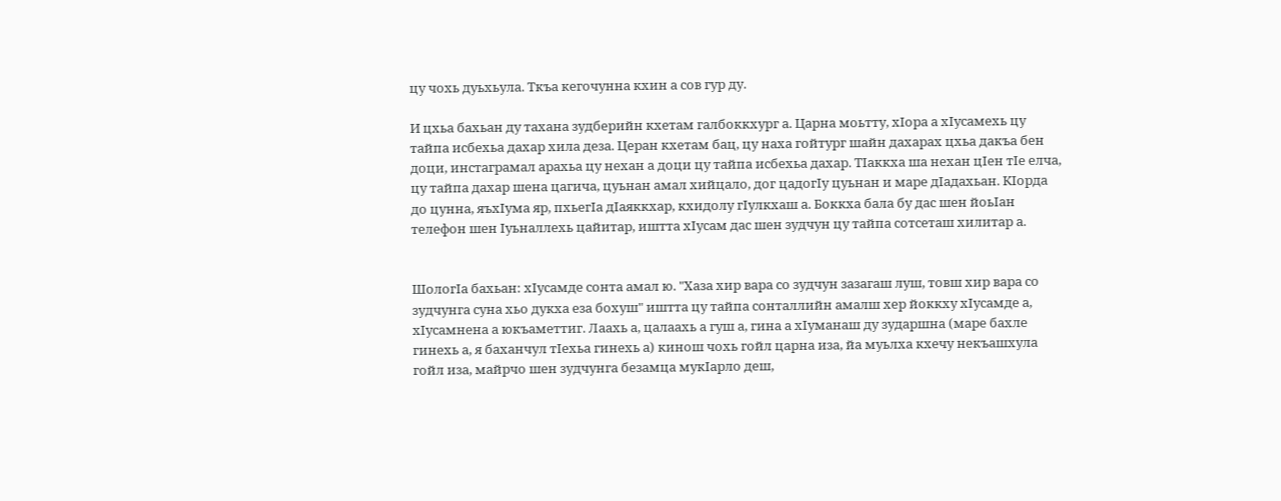цу чохь дуьхьула. Ткъа кегочунна кхин а сов гур ду.

И цхьа бахьан ду тахана зудберийн кхетам галбоккхург а. Царна моьтту, хIора а хIусамехь цу тайпа исбехьа дахар хила деза. Церан кхетам бац, цу наха гойтург шайн дахарах цхьа дакъа бен доци, инстаграмал арахьа цу нехан а доци цу тайпа исбехьа дахар. ТIаккха ша нехан цIен тIе елча, цу тайпа дахар шена цагича, цуьнан амал хийцало, дог цадогIу цуьнан и маре дIадахьан. КIорда до цунна, яъхIума яр, пхьегIа дIаяккхар, кхидолу гIулкхаш а. Боккха бала бу дас шен йоьIан телефон шен Iуьналлехь цайитар, иштта хIусам дас шен зудчун цу тайпа сотсеташ хилитар а.


ШологIа бахьан: хIусамде сонта амал ю. "Хаза хир вара со зудчун зазагаш луш, товш хир вара со зудчунга суна хьо дукха еза бохуш" иштта цу тайпа сонталлийн амалш хер йоккху хIусамде а, хIусамнена а юкъаметтиг. Лаахь а, цалаахь а гуш а, гина а хIуманаш ду зударшна (маре бахле гинехь а, я баханчул тIехьа гинехь а) кинош чохь гойл царна иза, йа муьлха кхечу некъашхула гойл иза, майрчо шен зудчунга безамца мукIарло деш,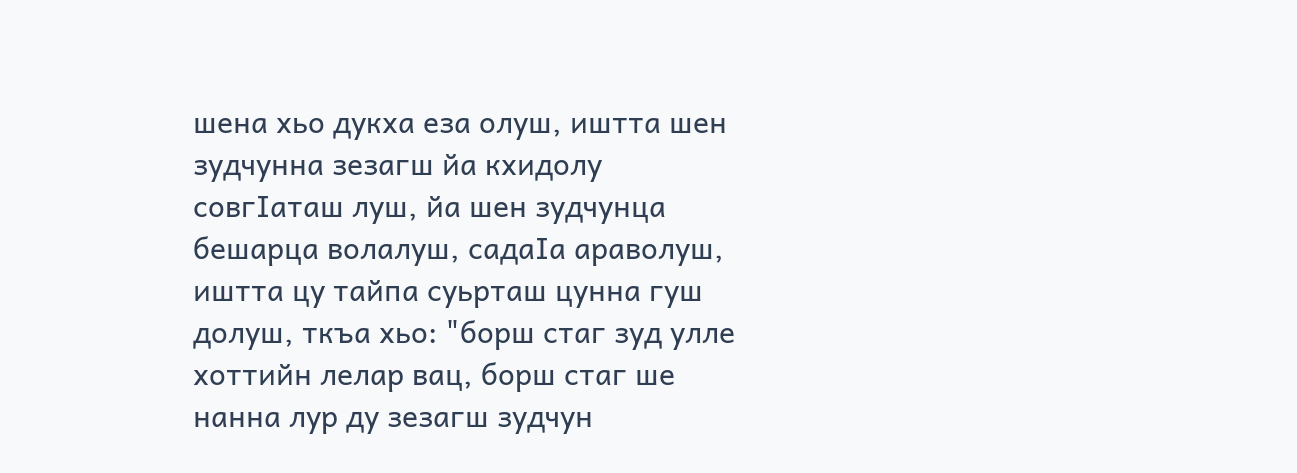шена хьо дукха еза олуш, иштта шен зудчунна зезагш йа кхидолу совгIаташ луш, йа шен зудчунца бешарца волалуш, садаIа араволуш, иштта цу тайпа суьрташ цунна гуш долуш, ткъа хьо: "борш стаг зуд улле хоттийн лелар вац, борш стаг ше нанна лур ду зезагш зудчун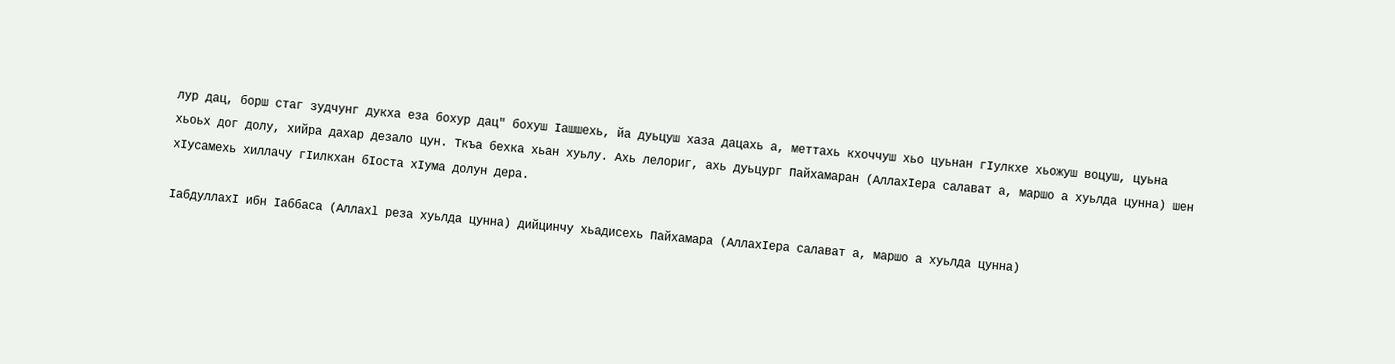лур дац, борш стаг зудчунг дукха еза бохур дац" бохуш Iашшехь, йа дуьцуш хаза дацахь а, меттахь кхоччуш хьо цуьнан гIулкхе хьожуш воцуш, цуьна хьоьх дог долу, хийра дахар дезало цун. Ткъа бехка хьан хуьлу. Ахь лелориг, ахь дуьцург Пайхамаран (АллахIера салават а, маршо а хуьлда цунна) шен хIусамехь хиллачу гIилкхан бIоста хIума долун дера.

IабдуллахI ибн Iаббаса (Аллахl реза хуьлда цунна) дийцинчу хьадисехь Пайхамара (АллахIера салават а, маршо а хуьлда цунна)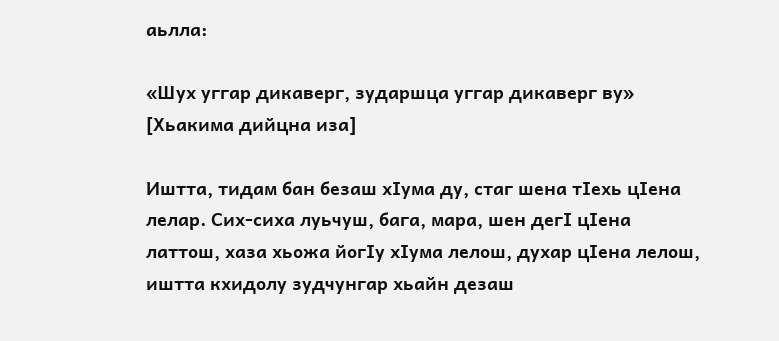аьлла:

«Шух уггар дикаверг, зударшца уггар дикаверг ву» [Хьакима дийцна иза]

Иштта, тидам бан безаш хIума ду, стаг шена тIехь цIена лелар. Сих-сиха луьчуш, бага, мара, шен дегI цIена латтош, хаза хьожа йогIу хIума лелош, духар цIена лелош, иштта кхидолу зудчунгар хьайн дезаш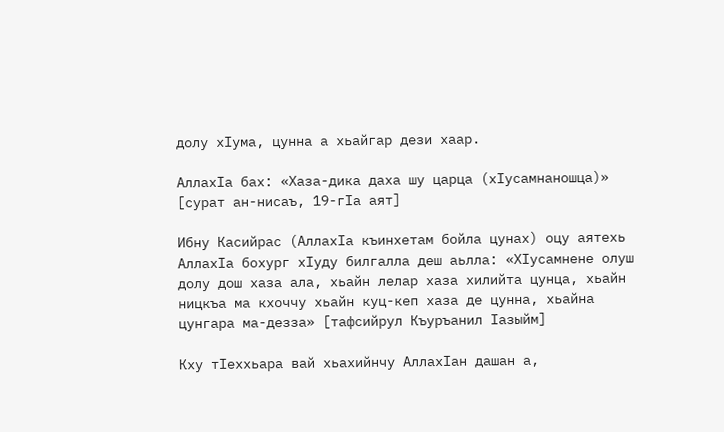долу хIума, цунна а хьайгар дези хаар.

АллахIа бах: «Хаза-дика даха шу царца (хIусамнаношца)» [сурат ан-нисаъ, 19-гIа аят]

Ибну Касийрас (АллахIа къинхетам бойла цунах) оцу аятехь АллахIа бохург хIуду билгалла деш аьлла: «ХIусамнене олуш долу дош хаза ала, хьайн лелар хаза хилийта цунца, хьайн ницкъа ма кхоччу хьайн куц-кеп хаза де цунна, хьайна цунгара ма-дезза» [тафсийрул Къуръанил Iазыйм]

Кху тIеххьара вай хьахийнчу АллахIан дашан а,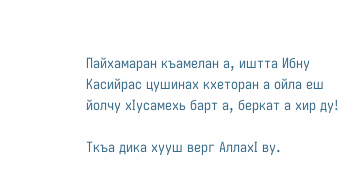Пайхамаран къамелан а, иштта Ибну Касийрас цушинах кхеторан а ойла еш йолчу хIусамехь барт а, беркат а хир ду!

Ткъа дика хууш верг АллахI ву.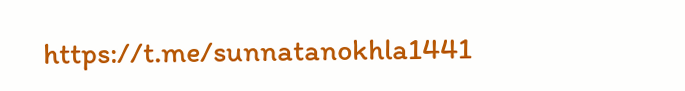https://t.me/sunnatanokhla1441